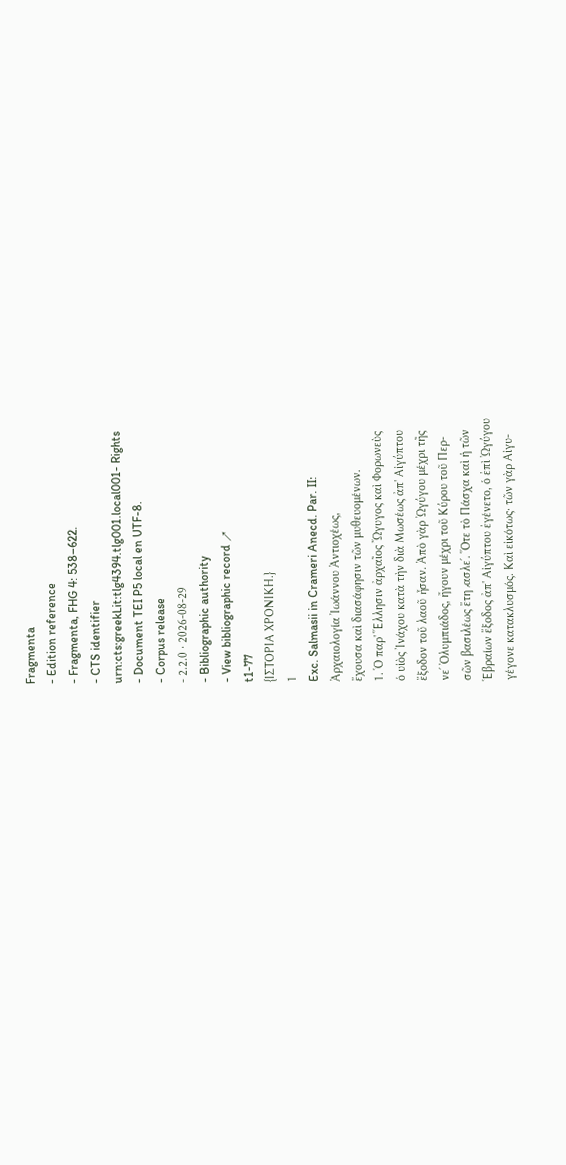Fragmenta
- Edition reference
- Fragmenta, FHG 4: 538–622.
- CTS identifier
urn:cts:greekLit:tlg4394.tlg001.local001- Rights
- Document TEI P5 local en UTF-8.
- Corpus release
- 2.2.0 · 2026-08-29
- Bibliographic authority
- View bibliographic record ↗
t1-77
{ΙΣΤΟΡΙΑ ΧΡΟΝΙΚΗ.}
1
Exc. Salmasii in Crameri Anecd. Par. II:
Ἀρχαιολογία Ἰωάννου Ἀντιοχέως,
ἔχουσα καὶ διασάφησιν τῶν μυθευομένων.
1. Ὁ παρ' Ἕλλησιν ἀρχαῖος Ὤγυγος καὶ Φορωνεὺς
ὁ υἱὸς Ἰνάχου κατὰ τὴν διὰ Μωσέως ἀπ' Αἰγύπτου
ἔξοδον τοῦ λαοῦ ἦσαν. Ἀπὸ γὰρ Ὠγύγου μέχρι τῆς
νεʹ Ὀλυμπιάδος, ἤγουν μέχρι τοῦ Κύρου τοῦ Περ-
σῶν βασιλέως ἔτη ͵ασλεʹ. Ὅτε τὸ Πάσχα καὶ ἡ τῶν
Ἑβραίων ἔξοδος ἀπ' Αἰγύπτου ἐγένετο, ὁ ἐπὶ Ὠγύγου
γέγονε κατακλυσμός. Καὶ εἰκότως· τῶν γὰρ Αἰγυ-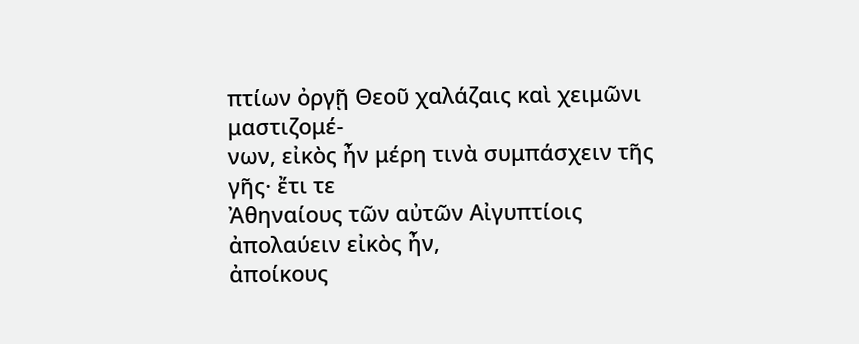πτίων ὀργῇ Θεοῦ χαλάζαις καὶ χειμῶνι μαστιζομέ-
νων, εἰκὸς ἦν μέρη τινὰ συμπάσχειν τῆς γῆς· ἔτι τε
Ἀθηναίους τῶν αὐτῶν Αἰγυπτίοις ἀπολαύειν εἰκὸς ἦν,
ἀποίκους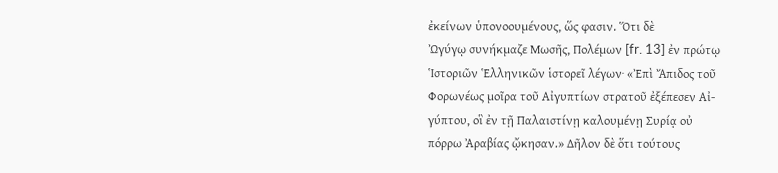ἐκείνων ὑπονοουμένους, ὥς φασιν. Ὅτι δὲ
Ὠγύγῳ συνήκμαζε Μωσῆς, Πολέμων [fr. 13] ἐν πρώτῳ
Ἱστοριῶν Ἑλληνικῶν ἱστορεῖ λέγων· «Ἐπὶ Ἄπιδος τοῦ
Φορωνέως μοῖρα τοῦ Αἰγυπτίων στρατοῦ ἐξέπεσεν Αἰ-
γύπτου, οἳ ἐν τῇ Παλαιστίνῃ καλουμένῃ Συρίᾳ οὐ
πόρρω Ἀραβίας ᾤκησαν.» Δῆλον δὲ ὅτι τούτους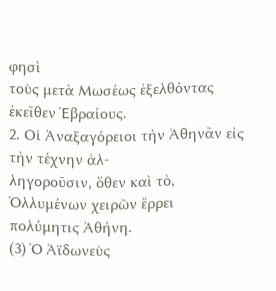φησὶ
τοὺς μετὰ Μωσέως ἐξελθόντας ἐκεῖθεν Ἑβραίους.
2. Οἱ Ἀναξαγόρειοι τὴν Ἀθηνᾶν εἰς τὴν τέχνην ἀλ-
ληγοροῦσιν, ὅθεν καὶ τὸ,
Ὀλλυμένων χειρῶν ἔρρει πολύμητις Ἀθήνη.
(3) Ὁ Ἀϊδωνεὺς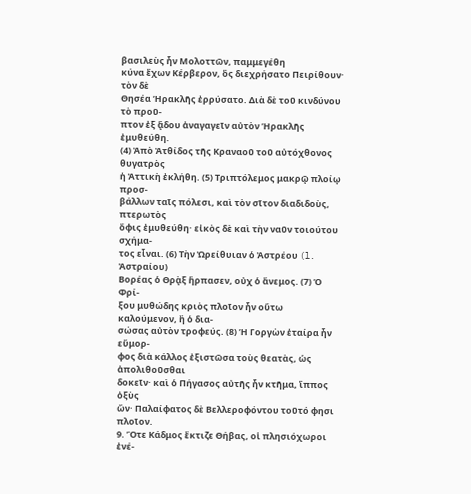βασιλεὺς ἦν Μολοττῶν, παμμεγέθη
κύνα ἔχων Κέρβερον, ὃς διεχρήσατο Πειρίθουν· τὸν δὲ
Θησέα Ἡρακλῆς ἐρρύσατο. Διὰ δὲ τοῦ κινδύνου τὸ προῦ-
πτον ἐξ ᾅδου ἀναγαγεῖν αὐτὸν Ἡρακλῆς ἐμυθεύθη.
(4) Ἀπὸ Ἀτθίδος τῆς Κραναοῦ τοῦ αὐτόχθονος θυγατρὸς
ἡ Ἀττικὴ ἐκλήθη. (5) Τριπτόλεμος μακρῷ πλοίῳ προσ-
βάλλων ταῖς πόλεσι, καὶ τὸν σῖτον διαδιδοὺς, πτερωτὸς
ὄφις ἐμυθεύθη· εἰκὸς δὲ καὶ τὴν ναῦν τοιούτου σχήμα-
τος εἶναι. (6) Τὴν Ὠρείθυιαν ὁ Ἀστρέου (l. Ἀστραίου)
Βορέας ὁ Θρᾲξ ἥρπασεν, οὐχ ὁ ἄνεμος. (7) Ὁ Φρί-
ξου μυθώδης κριὸς πλοῖον ἦν οὕτω καλούμενον, ἢ ὁ δια-
σώσας αὐτὸν τροφεύς. (8) Ἡ Γοργὼν ἑταίρα ἦν εὔμορ-
φος διὰ κάλλος ἐξιστῶσα τοὺς θεατὰς, ὡς ἀπολιθοῦσθαι
δοκεῖν· καὶ ὁ Πήγασος αὐτῆς ἦν κτῆμα, ἵππος ὀξὺς
ὤν· Παλαίφατος δὲ Βελλεροφόντου τοῦτό φησι πλοῖον.
9. Ὅτε Κάδμος ἔκτιζε Θήβας, οἱ πλησιόχωροι ἐνέ-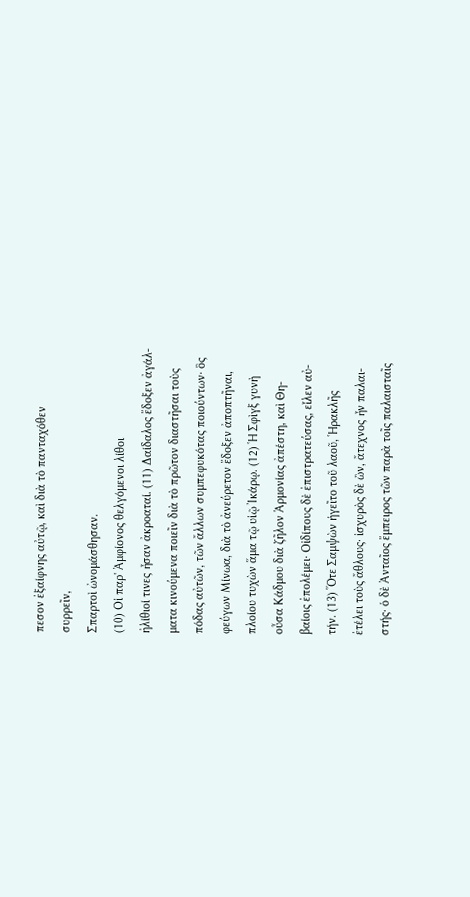πεσον ἐξαίφνης αὐτῷ, καὶ διὰ τὸ πανταχόθεν
συρρεῖν,
Σπαρτοὶ ὠνομάσθησαν.
(10) Οἱ παρ' Ἀμφίονος θελγόμενοι λίθοι
ἠλίθιοί τινες ἦσαν ἀκροαταί. (11) Δαίδαλος ἔδοξεν ἀγάλ-
ματα κινούμενα ποιεῖν διὰ τὸ πρῶτον διαστῆσαι τοὺς
πόδας αὐτῶν, τῶν ἄλλων συμπεφυκότας ποιούντων· ὃς
φεύγων Μίνωα, διὰ τὸ ἀνεύρετον ἔδοξεν ἀποπτῆναι,
πλοίου τυχὼν ἅμα τῷ υἱῷ Ἰκάρῳ. (12) Ἡ Σφὶγξ γυνὴ
οὖσα Κάδμου διὰ ζῆλον Ἁρμονίας ἀπέστη, καὶ Θη-
βαίοις ἐπολέμει· Οἰδίπους δὲ ἐπιστρατεύσας, εἷλεν αὐ-
τήν. (13) Ὅτε Σαμψὼν ἡγεῖτο τοῦ λαοῦ, Ἡρακλῆς
ἐτέλει τοὺς ἄθλους· ἰσχυρὸς δὲ ὢν, ἄτεχνος ἦν παλαι-
στής· ὁ δὲ Ἀνταῖος ἔμπειρος τῶν παρὰ τοῖς παλαισταῖς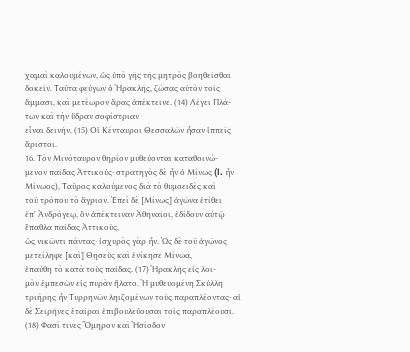χαμαὶ καλουμένων, ὡς ὑπὸ γῆς τῆς μητρὸς βοηθεῖσθαι
δοκεῖν. Ταῦτα φεύγων ὁ Ἡρακλῆς, ζώσας αὐτὸν τοῖς
ἅμμασι, καὶ μετέωρον ἄρας ἀπέκτεινε. (14) Λέγει Πλά-
των καὶ τὴν ὕδραν σοφίστριαν
εἶναι δεινήν. (15) Οἱ Κένταυροι Θεσσαλῶν ἦσαν ἱππεῖς
ἄριστοι.
16. Τὸν Μινόταυρον θηρίον μυθεύονται καταθοινώ-
μενον παῖδας Ἀττικούς· στρατηγὸς δὲ ἦν ὁ Μίνως (l. ἦν
Μίνωος), Ταῦρος καλούμενος διὰ τὸ θυμοειδὲς καὶ
τοῦ τρόπου τὸ ἄγριον. Ἐπεὶ δὲ [Μίνως] ἀγῶνα ἐτίθει
ἐπ' Ἀνδρόγεῳ, ὃν ἀπέκτειναν Ἀθηναῖοι, ἐδίδουν αὐτῷ
ἔπαθλα παῖδας Ἀττικοὺς,
ὡς νικῶντι πάντας· ἰσχυρὸς γὰρ ἦν. Ὡς δὲ τοῦ ἀγῶνος
μετείληφε [καὶ] Θησεὺς καὶ ἐνίκησε Μίνωα,
ἐπαύθη τὸ κατὰ τοὺς παῖδας. (17) Ἡρακλῆς εἰς λοι-
μὸν ἐμπεσὼν εἰς πυρὰν ἥλατο. Ἡ μυθευομένη Σκύλλη
τριήρης ἦν Τυρρηνῶν ληιζομένων τοὺς παραπλέοντας· αἱ
δὲ Σειρῆνες ἑταῖραι ἐπιβουλεύουσαι τοῖς παραπλέουσι.
(18) Φασί τινες Ὅμηρον καὶ Ἡσίοδον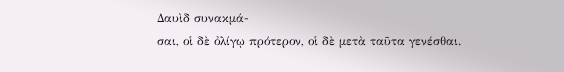Δαυὶδ συνακμά-
σαι, οἱ δὲ ὀλίγῳ πρότερον, οἱ δὲ μετὰ ταῦτα γενέσθαι.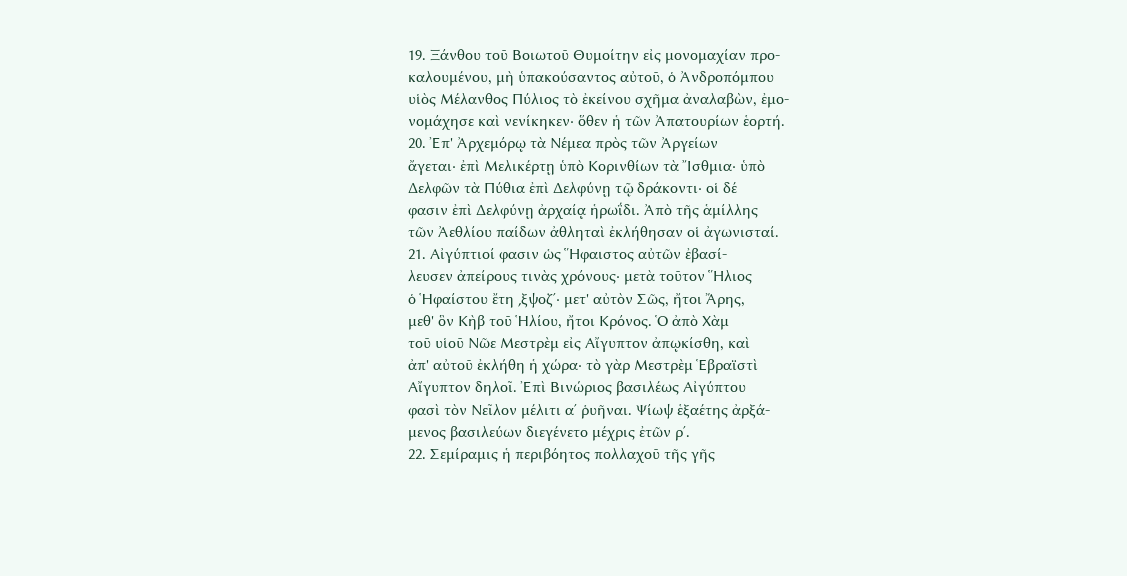19. Ξάνθου τοῦ Βοιωτοῦ Θυμοίτην εἰς μονομαχίαν προ-
καλουμένου, μὴ ὑπακούσαντος αὐτοῦ, ὁ Ἀνδροπόμπου
υἱὸς Μέλανθος Πύλιος τὸ ἐκείνου σχῆμα ἀναλαβὼν, ἐμο-
νομάχησε καὶ νενίκηκεν· ὅθεν ἡ τῶν Ἀπατουρίων ἑορτή.
20. Ἐπ' Ἀρχεμόρῳ τὰ Νέμεα πρὸς τῶν Ἀργείων
ἄγεται· ἐπὶ Μελικέρτῃ ὑπὸ Κορινθίων τὰ Ἴσθμια· ὑπὸ
Δελφῶν τὰ Πύθια ἐπὶ Δελφύνῃ τῷ δράκοντι· οἱ δέ
φασιν ἐπὶ Δελφύνῃ ἀρχαίᾳ ἡρωΐδι. Ἀπὸ τῆς ἁμίλλης
τῶν Ἀεθλίου παίδων ἀθληταὶ ἐκλήθησαν οἱ ἀγωνισταί.
21. Αἰγύπτιοί φασιν ὡς Ἥφαιστος αὐτῶν ἐβασί-
λευσεν ἀπείρους τινὰς χρόνους· μετὰ τοῦτον Ἥλιος
ὁ Ἡφαίστου ἔτη ͵ξψοζʹ· μετ' αὐτὸν Σῶς, ἤτοι Ἄρης,
μεθ' ὃν Κὴβ τοῦ Ἡλίου, ἤτοι Κρόνος. Ὁ ἀπὸ Χὰμ
τοῦ υἱοῦ Νῶε Μεστρὲμ εἰς Αἴγυπτον ἀπῳκίσθη, καὶ
ἀπ' αὐτοῦ ἐκλήθη ἡ χώρα· τὸ γὰρ Μεστρὲμ Ἑβραϊστὶ
Αἴγυπτον δηλοῖ. Ἐπὶ Βινώριος βασιλέως Αἰγύπτου
φασὶ τὸν Νεῖλον μέλιτι αʹ ῥυῆναι. Ψίωψ ἑξαέτης ἀρξά-
μενος βασιλεύων διεγένετο μέχρις ἐτῶν ρʹ.
22. Σεμίραμις ἡ περιβόητος πολλαχοῦ τῆς γῆς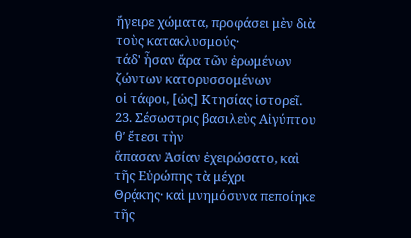ἤγειρε χώματα, προφάσει μὲν διὰ τοὺς κατακλυσμούς·
τάδ' ἦσαν ἄρα τῶν ἐρωμένων ζώντων κατορυσσομένων
οἱ τάφοι, [ὡς] Κτησίας ἱστορεῖ.
23. Σέσωστρις βασιλεὺς Αἰγύπτου θʹ ἔτεσι τὴν
ἅπασαν Ἀσίαν ἐχειρώσατο, καὶ τῆς Εὐρώπης τὰ μέχρι
Θρᾴκης· καὶ μνημόσυνα πεποίηκε τῆς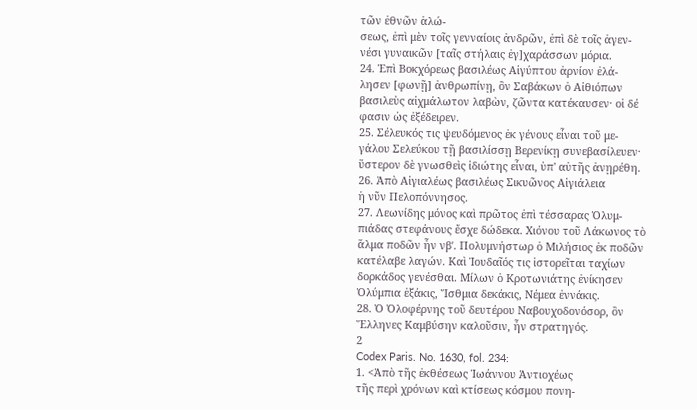τῶν ἐθνῶν ἁλώ-
σεως, ἐπὶ μὲν τοῖς γενναίοις ἀνδρῶν, ἐπὶ δὲ τοῖς ἀγεν-
νέσι γυναικῶν [ταῖς στήλαις ἐγ]χαράσσων μόρια.
24. Ἐπὶ Βοκχόρεως βασιλέως Αἰγύπτου ἀρνίον ἐλά-
λησεν [φωνῇ] ἀνθρωπίνῃ, ὃν Σαβάκων ὁ Αἰθιόπων
βασιλεὺς αἰχμάλωτον λαβὼν, ζῶντα κατέκαυσεν· οἱ δέ
φασιν ὡς ἐξέδειρεν.
25. Σέλευκός τις ψευδόμενος ἐκ γένους εἶναι τοῦ με-
γάλου Σελεύκου τῇ βασιλίσσῃ Βερενίκῃ συνεβασίλευεν·
ὕστερον δὲ γνωσθεὶς ἰδιώτης εἶναι, ὑπ' αὐτῆς ἀνῃρέθη.
26. Ἀπὸ Αἰγιαλέως βασιλέως Σικυῶνος Αἰγιάλεια
ἡ νῦν Πελοπόννησος.
27. Λεωνίδης μόνος καὶ πρῶτος ἐπὶ τέσσαρας Ὀλυμ-
πιάδας στεφάνους ἔσχε δώδεκα. Χιόνου τοῦ Λάκωνος τὸ
ἅλμα ποδῶν ἦν νβʹ. Πολυμνήστωρ ὁ Μιλήσιος ἐκ ποδῶν
κατέλαβε λαγών. Καὶ Ἰουδαῖός τις ἱστορεῖται ταχίων
δορκάδος γενέσθαι. Μίλων ὁ Κροτωνιάτης ἐνίκησεν
Ὀλύμπια ἑξάκις, Ἴσθμια δεκάκις, Νέμεα ἐννάκις.
28. Ὁ Ὁλοφέρνης τοῦ δευτέρου Ναβουχοδονόσορ, ὃν
Ἕλληνες Καμβύσην καλοῦσιν, ἦν στρατηγός.
2
Codex Paris. No. 1630, fol. 234:
1. <Ἀπὸ τῆς ἐκθέσεως Ἰωάννου Ἀντιοχέως
τῆς περὶ χρόνων καὶ κτίσεως κόσμου πονη-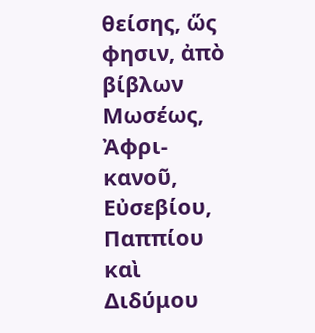θείσης, ὥς φησιν, ἀπὸ βίβλων Μωσέως, Ἀφρι-
κανοῦ, Εὐσεβίου, Παππίου καὶ Διδύμου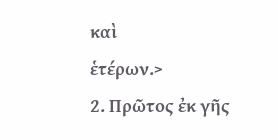καὶ
ἑτέρων.>
2. Πρῶτος ἐκ γῆς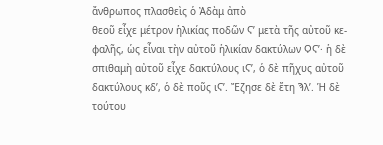ἄνθρωπος πλασθεὶς ὁ Ἀδὰμ ἀπὸ
θεοῦ εἶχε μέτρον ἡλικίας ποδῶν Ϛʹ μετὰ τῆς αὐτοῦ κε-
φαλῆς, ὡς εἶναι τὴν αὐτοῦ ἡλικίαν δακτύλων ϘϚʹ· ἡ δὲ
σπιθαμὴ αὐτοῦ εἶχε δακτύλους ιϚʹ, ὁ δὲ πῆχυς αὐτοῦ
δακτύλους κδʹ, ὁ δὲ ποῦς ιϚʹ. Ἔζησε δὲ ἔτη Ϡλʹ. Ἡ δὲ
τούτου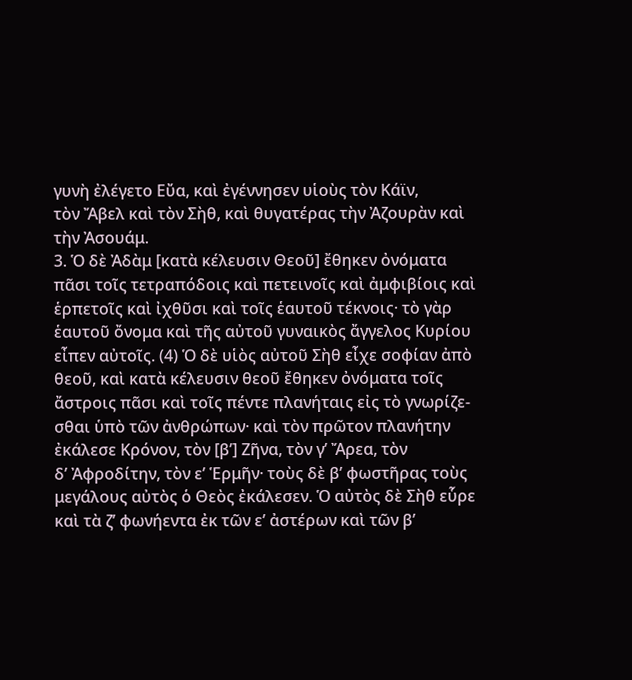γυνὴ ἐλέγετο Εὔα, καὶ ἐγέννησεν υἱοὺς τὸν Κάϊν,
τὸν Ἄβελ καὶ τὸν Σὴθ, καὶ θυγατέρας τὴν Ἀζουρὰν καὶ
τὴν Ἀσουάμ.
3. Ὁ δὲ Ἀδὰμ [κατὰ κέλευσιν Θεοῦ] ἔθηκεν ὀνόματα
πᾶσι τοῖς τετραπόδοις καὶ πετεινοῖς καὶ ἀμφιβίοις καὶ
ἑρπετοῖς καὶ ἰχθῦσι καὶ τοῖς ἑαυτοῦ τέκνοις· τὸ γὰρ
ἑαυτοῦ ὄνομα καὶ τῆς αὐτοῦ γυναικὸς ἄγγελος Κυρίου
εἶπεν αὐτοῖς. (4) Ὁ δὲ υἱὸς αὐτοῦ Σὴθ εἶχε σοφίαν ἀπὸ
θεοῦ, καὶ κατὰ κέλευσιν θεοῦ ἔθηκεν ὀνόματα τοῖς
ἄστροις πᾶσι καὶ τοῖς πέντε πλανήταις εἰς τὸ γνωρίζε-
σθαι ὑπὸ τῶν ἀνθρώπων· καὶ τὸν πρῶτον πλανήτην
ἐκάλεσε Κρόνον, τὸν [βʹ] Ζῆνα, τὸν γʹ Ἄρεα, τὸν
δʹ Ἀφροδίτην, τὸν εʹ Ἑρμῆν· τοὺς δὲ βʹ φωστῆρας τοὺς
μεγάλους αὐτὸς ὁ Θεὸς ἐκάλεσεν. Ὁ αὐτὸς δὲ Σὴθ εὗρε
καὶ τὰ ζʹ φωνήεντα ἐκ τῶν εʹ ἀστέρων καὶ τῶν βʹ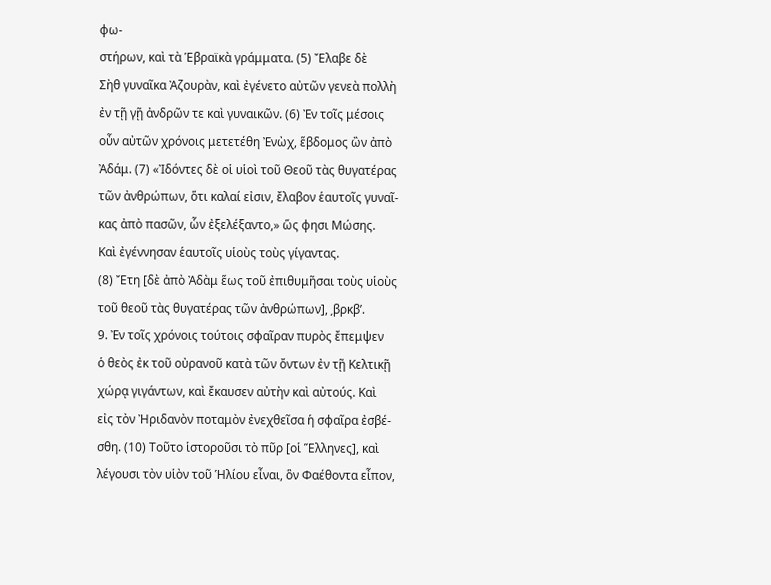φω-
στήρων, καὶ τὰ Ἑβραϊκὰ γράμματα. (5) Ἔλαβε δὲ
Σὴθ γυναῖκα Ἀζουρὰν, καὶ ἐγένετο αὐτῶν γενεὰ πολλὴ
ἐν τῇ γῇ ἀνδρῶν τε καὶ γυναικῶν. (6) Ἐν τοῖς μέσοις
οὖν αὐτῶν χρόνοις μετετέθη Ἐνὼχ, ἕβδομος ὢν ἀπὸ
Ἀδάμ. (7) «Ἰδόντες δὲ οἱ υἱοὶ τοῦ Θεοῦ τὰς θυγατέρας
τῶν ἀνθρώπων, ὅτι καλαί εἰσιν, ἔλαβον ἑαυτοῖς γυναῖ-
κας ἀπὸ πασῶν, ὧν ἐξελέξαντο,» ὥς φησι Μώσης.
Καὶ ἐγέννησαν ἑαυτοῖς υἱοὺς τοὺς γίγαντας.
(8) Ἔτη [δὲ ἀπὸ Ἀδὰμ ἕως τοῦ ἐπιθυμῆσαι τοὺς υἱοὺς
τοῦ θεοῦ τὰς θυγατέρας τῶν ἀνθρώπων], ͵βρκβʹ.
9. Ἐν τοῖς χρόνοις τούτοις σφαῖραν πυρὸς ἔπεμψεν
ὁ θεὸς ἐκ τοῦ οὐρανοῦ κατὰ τῶν ὄντων ἐν τῇ Κελτικῇ
χώρᾳ γιγάντων, καὶ ἔκαυσεν αὐτὴν καὶ αὐτούς. Καὶ
εἰς τὸν Ἠριδανὸν ποταμὸν ἐνεχθεῖσα ἡ σφαῖρα ἐσβέ-
σθη. (10) Τοῦτο ἱστοροῦσι τὸ πῦρ [οἱ Ἕλληνες], καὶ
λέγουσι τὸν υἱὸν τοῦ Ἡλίου εἶναι, ὃν Φαέθοντα εἶπον,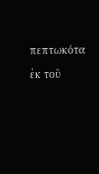πεπτωκότα ἐκ τοῦ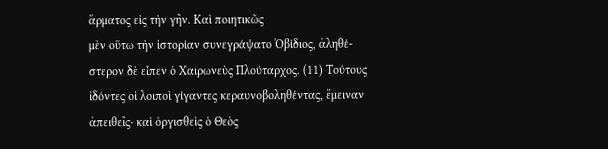ἅρματος εἰς τὴν γῆν. Καὶ ποιητικῶς
μὲν οὕτω τὴν ἱστορίαν συνεγράψατο Ὀβίδιος, ἀληθέ-
στερον δὲ εἶπεν ὁ Χαιρωνεὺς Πλούταρχος. (11) Τούτους
ἰδόντες οἱ λοιποὶ γίγαντες κεραυνοβοληθέντας, ἔμειναν
ἀπειθεῖς· καὶ ὀργισθεὶς ὁ Θεὸς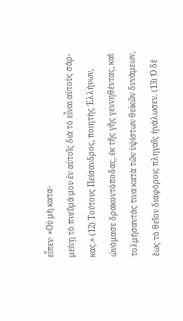εἶπεν· «Οὐ μὴ κατα-
μείνῃ τὸ πνεῦμά μου ἐν αὐτοῖς διὰ τὸ εἶναι αὐτοὺς σάρ-
κας.» (12) Τούτους Πείσανδρος, ποιητὴς Ἑλλήνων,
ὠνόμασε δρακοντόποδας, ἐκ τῆς γῆς γεννηθέντας, καὶ
τολμήσαντάς τινα κατὰ τῶν ὑψίστων θεϊκῶν δυνάμεων,
ἕως τὸ θεῖον διαφόροις πληγαῖς ἠνάλωσεν. (13) Ὁ δὲ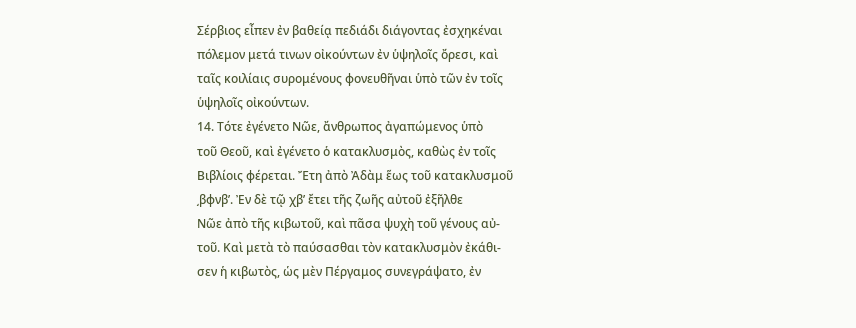Σέρβιος εἶπεν ἐν βαθείᾳ πεδιάδι διάγοντας ἐσχηκέναι
πόλεμον μετά τινων οἰκούντων ἐν ὑψηλοῖς ὄρεσι, καὶ
ταῖς κοιλίαις συρομένους φονευθῆναι ὑπὸ τῶν ἐν τοῖς
ὑψηλοῖς οἰκούντων.
14. Τότε ἐγένετο Νῶε, ἄνθρωπος ἀγαπώμενος ὑπὸ
τοῦ Θεοῦ, καὶ ἐγένετο ὁ κατακλυσμὸς, καθὼς ἐν τοῖς
Βιβλίοις φέρεται. Ἔτη ἀπὸ Ἀδὰμ ἕως τοῦ κατακλυσμοῦ
͵βφνβʹ. Ἐν δὲ τῷ χβʹ ἔτει τῆς ζωῆς αὐτοῦ ἐξῆλθε
Νῶε ἀπὸ τῆς κιβωτοῦ, καὶ πᾶσα ψυχὴ τοῦ γένους αὐ-
τοῦ. Καὶ μετὰ τὸ παύσασθαι τὸν κατακλυσμὸν ἐκάθι-
σεν ἡ κιβωτὸς, ὡς μὲν Πέργαμος συνεγράψατο, ἐν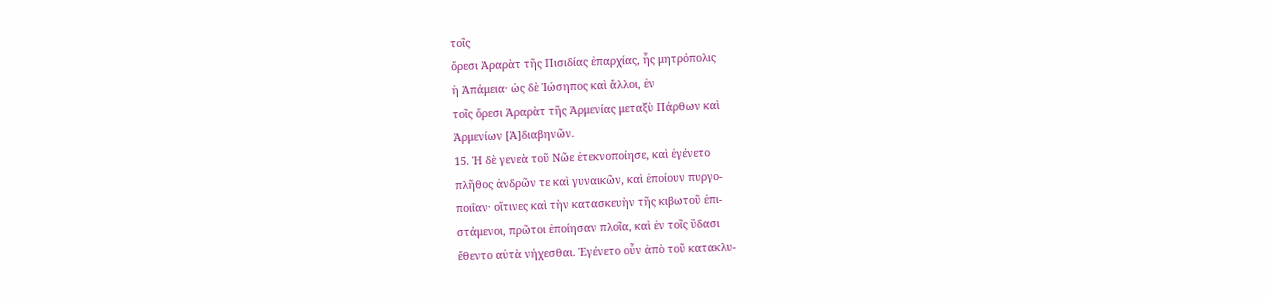τοῖς
ὄρεσι Ἀραρὰτ τῆς Πισιδίας ἐπαρχίας, ἧς μητρόπολις
ἡ Ἀπάμεια· ὡς δὲ Ἰώσηπος καὶ ἄλλοι, ἐν
τοῖς ὄρεσι Ἀραρὰτ τῆς Ἀρμενίας μεταξὺ Πάρθων καὶ
Ἀρμενίων [Ἀ]διαβηνῶν.
15. Ἡ δὲ γενεὰ τοῦ Νῶε ἐτεκνοποίησε, καὶ ἐγένετο
πλῆθος ἀνδρῶν τε καὶ γυναικῶν, καὶ ἐποίουν πυργο-
ποιΐαν· οἵτινες καὶ τὴν κατασκευὴν τῆς κιβωτοῦ ἐπι-
στάμενοι, πρῶτοι ἐποίησαν πλοῖα, καὶ ἐν τοῖς ὕδασι
ἔθεντο αὐτὰ νήχεσθαι. Ἐγένετο οὖν ἀπὸ τοῦ κατακλυ-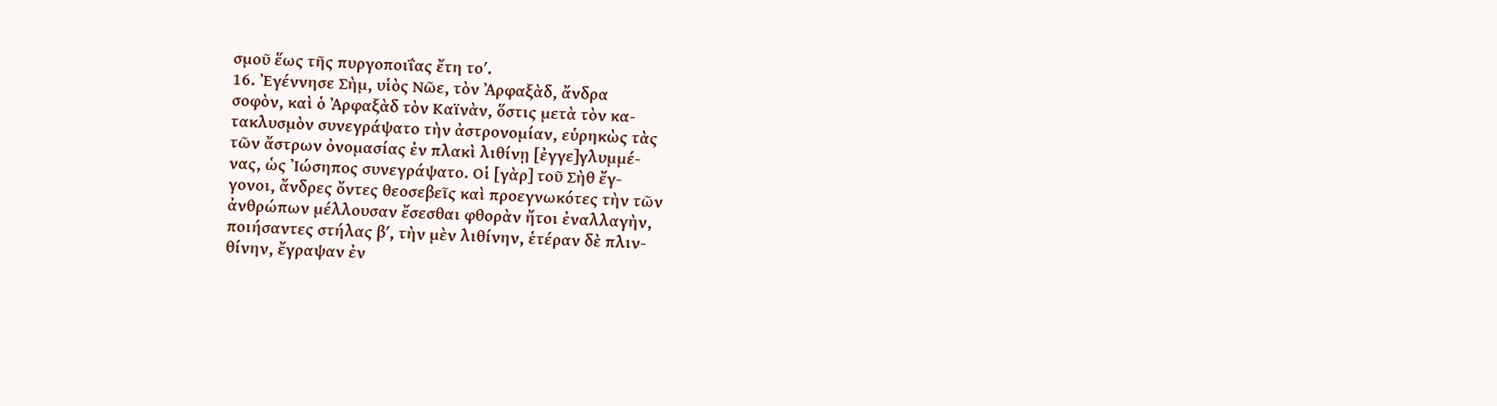σμοῦ ἕως τῆς πυργοποιΐας ἔτη τοʹ.
16. Ἐγέννησε Σὴμ, υἱὸς Νῶε, τὸν Ἀρφαξὰδ, ἄνδρα
σοφὸν, καὶ ὁ Ἀρφαξὰδ τὸν Καϊνὰν, ὅστις μετὰ τὸν κα-
τακλυσμὸν συνεγράψατο τὴν ἀστρονομίαν, εὑρηκὼς τὰς
τῶν ἄστρων ὀνομασίας ἐν πλακὶ λιθίνῃ [ἐγγε]γλυμμέ-
νας, ὡς Ἰώσηπος συνεγράψατο. Οἱ [γὰρ] τοῦ Σὴθ ἔγ-
γονοι, ἄνδρες ὄντες θεοσεβεῖς καὶ προεγνωκότες τὴν τῶν
ἀνθρώπων μέλλουσαν ἔσεσθαι φθορὰν ἤτοι ἐναλλαγὴν,
ποιήσαντες στήλας βʹ, τὴν μὲν λιθίνην, ἑτέραν δὲ πλιν-
θίνην, ἔγραψαν ἐν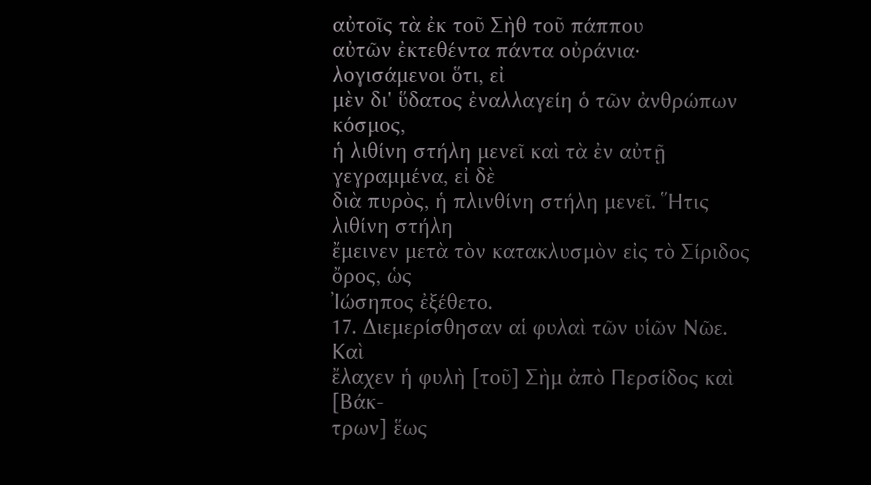αὐτοῖς τὰ ἐκ τοῦ Σὴθ τοῦ πάππου
αὐτῶν ἐκτεθέντα πάντα οὐράνια· λογισάμενοι ὅτι, εἰ
μὲν δι' ὕδατος ἐναλλαγείη ὁ τῶν ἀνθρώπων κόσμος,
ἡ λιθίνη στήλη μενεῖ καὶ τὰ ἐν αὐτῇ γεγραμμένα, εἰ δὲ
διὰ πυρὸς, ἡ πλινθίνη στήλη μενεῖ. Ἥτις λιθίνη στήλη
ἔμεινεν μετὰ τὸν κατακλυσμὸν εἰς τὸ Σίριδος ὄρος, ὡς
Ἰώσηπος ἐξέθετο.
17. Διεμερίσθησαν αἱ φυλαὶ τῶν υἱῶν Νῶε. Καὶ
ἔλαχεν ἡ φυλὴ [τοῦ] Σὴμ ἀπὸ Περσίδος καὶ [Βάκ-
τρων] ἕως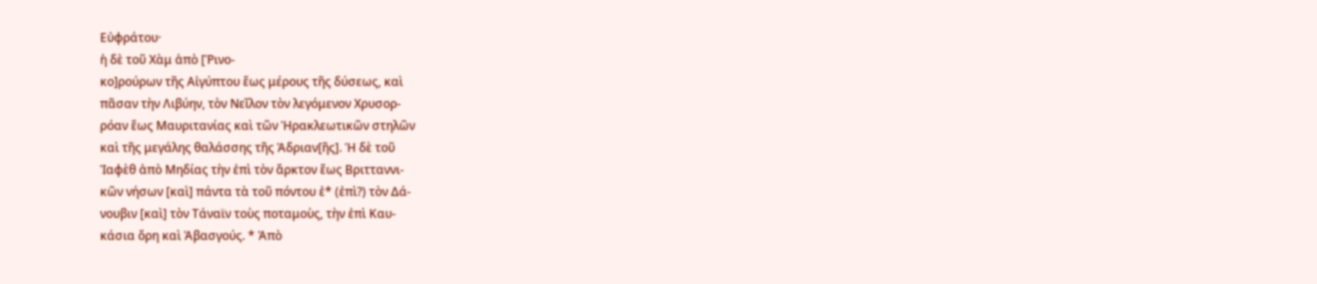Εὐφράτου·
ἡ δὲ τοῦ Χὰμ ἀπὸ [Ῥινο-
κο]ρούρων τῆς Αἰγύπτου ἕως μέρους τῆς δύσεως, καὶ
πᾶσαν τὴν Λιβύην, τὸν Νεῖλον τὸν λεγόμενον Χρυσορ-
ρόαν ἕως Μαυριτανίας καὶ τῶν Ἡρακλεωτικῶν στηλῶν
καὶ τῆς μεγάλης θαλάσσης τῆς Ἀδριαν[ῆς]. Ἡ δὲ τοῦ
Ἰαφὲθ ἀπὸ Μηδίας τὴν ἐπὶ τὸν ἄρκτον ἕως Βριτταννι-
κῶν νήσων [καὶ] πάντα τὰ τοῦ πόντου ἑ* (ἐπὶ?) τὸν Δά-
νουβιν [καὶ] τὸν Τάναϊν τοὺς ποταμοὺς, τὴν ἐπὶ Καυ-
κάσια ὄρη καὶ Ἀβασγούς. * Ἀπὸ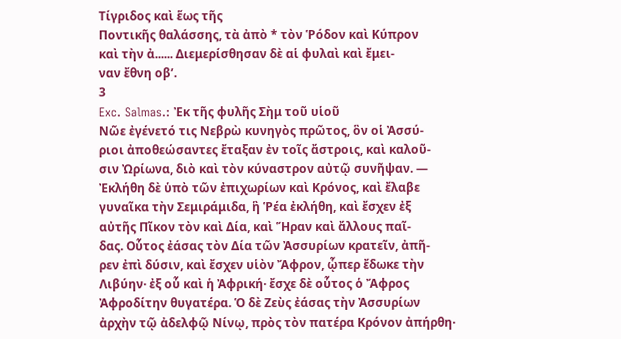Τίγριδος καὶ ἕως τῆς
Ποντικῆς θαλάσσης, τὰ ἀπὸ * τὸν Ῥόδον καὶ Κύπρον
καὶ τὴν ἀ...... Διεμερίσθησαν δὲ αἱ φυλαὶ καὶ ἔμει-
ναν ἔθνη οβʹ.
3
Exc. Salmas.: Ἐκ τῆς φυλῆς Σὴμ τοῦ υἱοῦ
Νῶε ἐγένετό τις Νεβρὼ κυνηγὸς πρῶτος, ὃν οἱ Ἀσσύ-
ριοι ἀποθεώσαντες ἔταξαν ἐν τοῖς ἄστροις, καὶ καλοῦ-
σιν Ὠρίωνα, διὸ καὶ τὸν κύναστρον αὐτῷ συνῆψαν. —
Ἐκλήθη δὲ ὑπὸ τῶν ἐπιχωρίων καὶ Κρόνος, καὶ ἔλαβε
γυναῖκα τὴν Σεμιράμιδα, ἣ Ῥέα ἐκλήθη, καὶ ἔσχεν ἐξ
αὐτῆς Πῖκον τὸν καὶ Δία, καὶ Ἥραν καὶ ἄλλους παῖ-
δας. Οὗτος ἐάσας τὸν Δία τῶν Ἀσσυρίων κρατεῖν, ἀπῆ-
ρεν ἐπὶ δύσιν, καὶ ἔσχεν υἱὸν Ἄφρον, ᾧπερ ἔδωκε τὴν
Λιβύην· ἐξ οὗ καὶ ἡ Ἀφρική· ἔσχε δὲ οὗτος ὁ Ἄφρος
Ἀφροδίτην θυγατέρα. Ὁ δὲ Ζεὺς ἐάσας τὴν Ἀσσυρίων
ἀρχὴν τῷ ἀδελφῷ Νίνῳ, πρὸς τὸν πατέρα Κρόνον ἀπήρθη·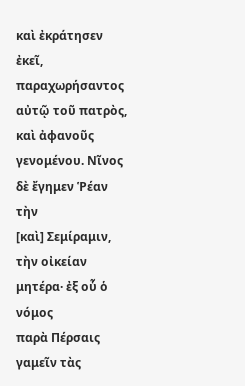καὶ ἐκράτησεν ἐκεῖ, παραχωρήσαντος αὐτῷ τοῦ πατρὸς,
καὶ ἀφανοῦς γενομένου. Νῖνος δὲ ἔγημεν Ῥέαν τὴν
[καὶ] Σεμίραμιν, τὴν οἰκείαν μητέρα· ἐξ οὗ ὁ νόμος
παρὰ Πέρσαις γαμεῖν τὰς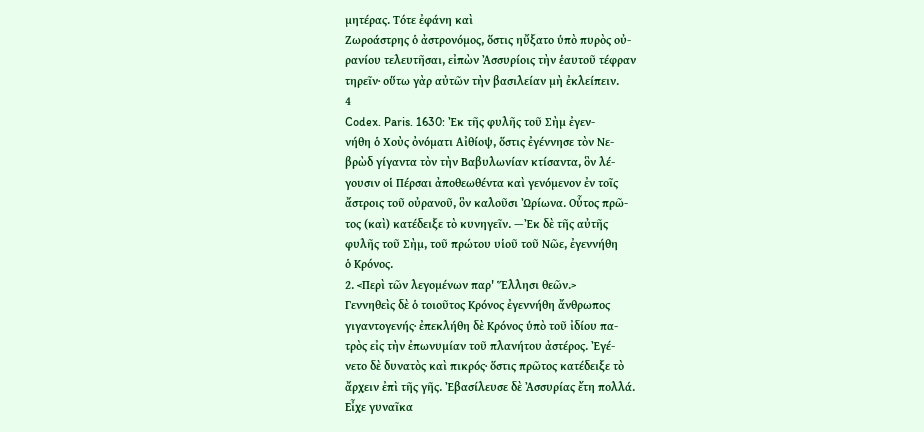μητέρας. Τότε ἐφάνη καὶ
Ζωροάστρης ὁ ἀστρονόμος, ὅστις ηὔξατο ὑπὸ πυρὸς οὐ-
ρανίου τελευτῆσαι, εἰπὼν Ἀσσυρίοις τὴν ἑαυτοῦ τέφραν
τηρεῖν· οὕτω γὰρ αὐτῶν τὴν βασιλείαν μὴ ἐκλείπειν.
4
Codex. Paris. 1630: Ἐκ τῆς φυλῆς τοῦ Σὴμ ἐγεν-
νήθη ὁ Χοὺς ὀνόματι Αἰθίοψ, ὅστις ἐγέννησε τὸν Νε-
βρὼδ γίγαντα τὸν τὴν Βαβυλωνίαν κτίσαντα, ὃν λέ-
γουσιν οἱ Πέρσαι ἀποθεωθέντα καὶ γενόμενον ἐν τοῖς
ἄστροις τοῦ οὐρανοῦ, ὃν καλοῦσι Ὠρίωνα. Οὗτος πρῶ-
τος (καὶ) κατέδειξε τὸ κυνηγεῖν. —Ἐκ δὲ τῆς αὐτῆς
φυλῆς τοῦ Σὴμ, τοῦ πρώτου υἱοῦ τοῦ Νῶε, ἐγεννήθη
ὁ Κρόνος.
2. <Περὶ τῶν λεγομένων παρ' Ἕλλησι θεῶν.>
Γεννηθεὶς δὲ ὁ τοιοῦτος Κρόνος ἐγεννήθη ἄνθρωπος
γιγαντογενής· ἐπεκλήθη δὲ Κρόνος ὑπὸ τοῦ ἰδίου πα-
τρὸς εἰς τὴν ἐπωνυμίαν τοῦ πλανήτου ἀστέρος. Ἐγέ-
νετο δὲ δυνατὸς καὶ πικρός· ὅστις πρῶτος κατέδειξε τὸ
ἄρχειν ἐπὶ τῆς γῆς. Ἐβασίλευσε δὲ Ἀσσυρίας ἔτη πολλά.
Εἶχε γυναῖκα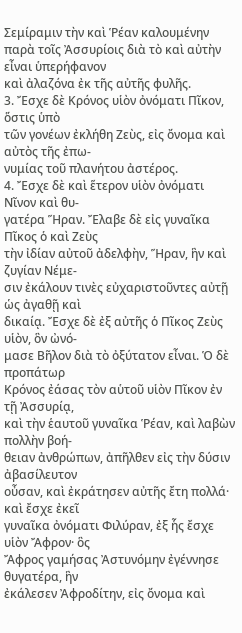Σεμίραμιν τὴν καὶ Ῥέαν καλουμένην
παρὰ τοῖς Ἀσσυρίοις διὰ τὸ καὶ αὐτὴν εἶναι ὑπερήφανον
καὶ ἀλαζόνα ἐκ τῆς αὐτῆς φυλῆς.
3. Ἔσχε δὲ Κρόνος υἱὸν ὀνόματι Πῖκον, ὅστις ὑπὸ
τῶν γονέων ἐκλήθη Ζεὺς, εἰς ὄνομα καὶ αὐτὸς τῆς ἐπω-
νυμίας τοῦ πλανήτου ἀστέρος.
4. Ἔσχε δὲ καὶ ἕτερον υἱὸν ὀνόματι Νῖνον καὶ θυ-
γατέρα Ἥραν. Ἔλαβε δὲ εἰς γυναῖκα Πῖκος ὁ καὶ Ζεὺς
τὴν ἰδίαν αὐτοῦ ἀδελφὴν, Ἥραν, ἣν καὶ ζυγίαν Νέμε-
σιν ἐκάλουν τινὲς εὐχαριστοῦντες αὐτῇ ὡς ἀγαθῇ καὶ
δικαίᾳ. Ἔσχε δὲ ἐξ αὐτῆς ὁ Πῖκος Ζεὺς υἱὸν, ὃν ὠνό-
μασε Βῆλον διὰ τὸ ὀξύτατον εἶναι. Ὁ δὲ προπάτωρ
Κρόνος ἐάσας τὸν αὑτοῦ υἱὸν Πῖκον ἐν τῇ Ἀσσυρίᾳ,
καὶ τὴν ἑαυτοῦ γυναῖκα Ῥέαν, καὶ λαβὼν πολλὴν βοή-
θειαν ἀνθρώπων, ἀπῆλθεν εἰς τὴν δύσιν ἀβασίλευτον
οὖσαν, καὶ ἐκράτησεν αὐτῆς ἔτη πολλά· καὶ ἔσχε ἐκεῖ
γυναῖκα ὀνόματι Φιλύραν, ἐξ ἧς ἔσχε υἱὸν Ἄφρον· ὃς
Ἄφρος γαμήσας Ἀστυνόμην ἐγέννησε θυγατέρα, ἣν
ἐκάλεσεν Ἀφροδίτην, εἰς ὄνομα καὶ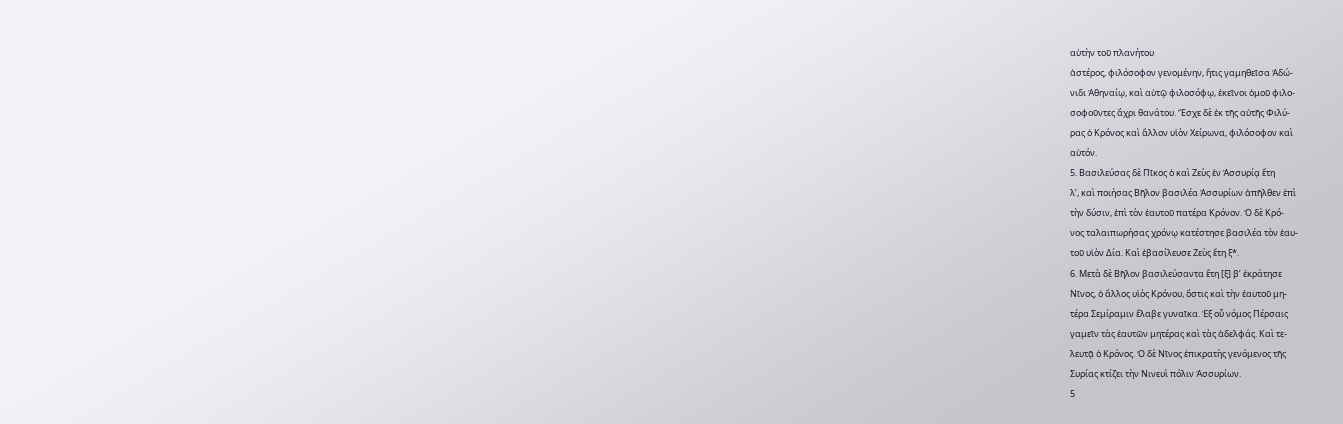αὐτὴν τοῦ πλανήτου
ἀστέρος, φιλόσοφον γενομένην, ἥτις γαμηθεῖσα Ἀδώ-
νιδι Ἀθηναίῳ, καὶ αὐτῷ φιλοσόφῳ, ἐκεῖνοι ὁμοῦ φιλο-
σοφοῦντες ἄχρι θανάτου. Ἔσχε δὲ ἐκ τῆς αὐτῆς Φιλύ-
ρας ὁ Κρόνος καὶ ἄλλον υἱὸν Χείρωνα, φιλόσοφον καὶ
αὐτόν.
5. Βασιλεύσας δὲ Πῖκος ὁ καὶ Ζεὺς ἐν Ἀσσυρίᾳ ἔτη
λʹ, καὶ ποιήσας Βῆλον βασιλέα Ἀσσυρίων ἀπῆλθεν ἐπὶ
τὴν δύσιν, ἐπὶ τὸν ἑαυτοῦ πατέρα Κρόνον. Ὁ δὲ Κρό-
νος ταλαιπωρήσας χρόνῳ κατέστησε βασιλέα τὸν ἑαυ-
τοῦ υἱὸν Δία. Καὶ ἐβασίλευσε Ζεὺς ἔτη ξ*.
6. Μετὰ δὲ Βῆλον βασιλεύσαντα ἔτη [ξ] βʹ ἐκράτησε
Νῖνος, ὁ ἄλλος υἱὸς Κρόνου, ὅστις καὶ τὴν ἑαυτοῦ μη-
τέρα Σεμίραμιν ἔλαβε γυναῖκα. Ἐξ οὗ νόμος Πέρσαις
γαμεῖν τὰς ἑαυτῶν μητέρας καὶ τὰς ἀδελφάς. Καὶ τε-
λευτᾷ ὁ Κρόνος. Ὁ δὲ Νῖνος ἐπικρατὴς γενόμενος τῆς
Συρίας κτίζει τὴν Νινευὶ πόλιν Ἀσσυρίων.
5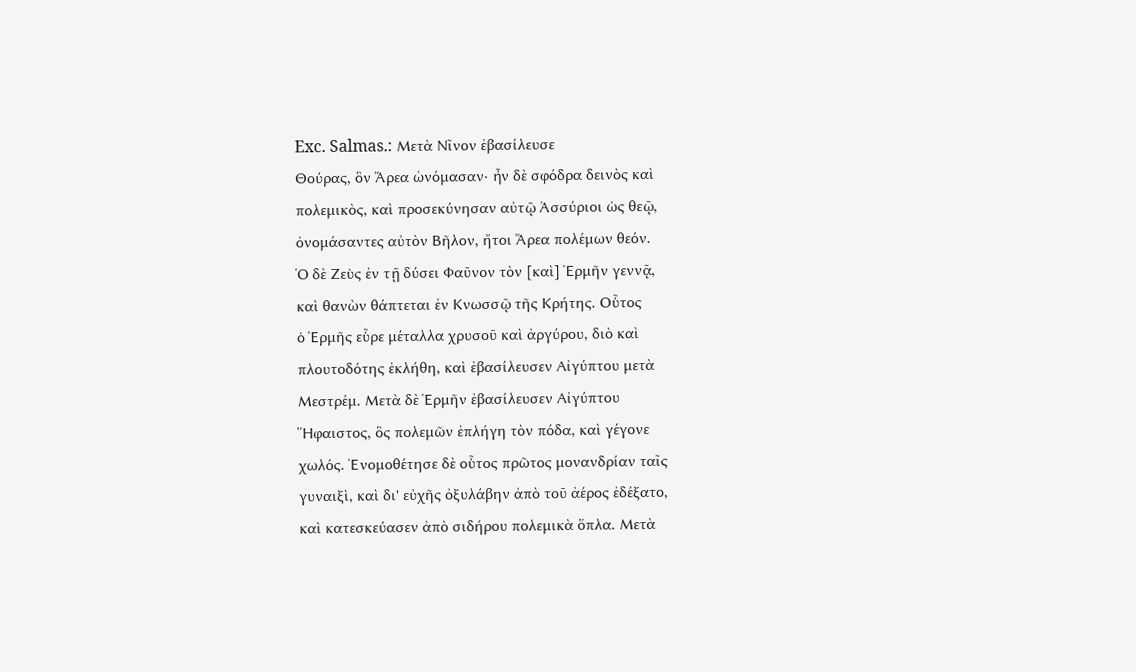Exc. Salmas.: Μετὰ Νῖνον ἐβασίλευσε
Θούρας, ὃν Ἄρεα ὠνόμασαν· ἦν δὲ σφόδρα δεινὸς καὶ
πολεμικὸς, καὶ προσεκύνησαν αὐτῷ Ἀσσύριοι ὡς θεῷ,
ὀνομάσαντες αὐτὸν Βῆλον, ἤτοι Ἄρεα πολέμων θεόν.
Ὁ δὲ Ζεὺς ἐν τῇ δύσει Φαῦνον τὸν [καὶ] Ἑρμῆν γεννᾷ,
καὶ θανὼν θάπτεται ἐν Κνωσσῷ τῆς Κρήτης. Οὗτος
ὁ Ἑρμῆς εὗρε μέταλλα χρυσοῦ καὶ ἀργύρου, διὸ καὶ
πλουτοδότης ἐκλήθη, καὶ ἐβασίλευσεν Αἰγύπτου μετὰ
Μεστρέμ. Μετὰ δὲ Ἑρμῆν ἐβασίλευσεν Αἰγύπτου
Ἥφαιστος, ὃς πολεμῶν ἐπλήγη τὸν πόδα, καὶ γέγονε
χωλός. Ἐνομοθέτησε δὲ οὗτος πρῶτος μονανδρίαν ταῖς
γυναιξὶ, καὶ δι' εὐχῆς ὀξυλάβην ἀπὸ τοῦ ἀέρος ἐδέξατο,
καὶ κατεσκεύασεν ἀπὸ σιδήρου πολεμικὰ ὅπλα. Μετὰ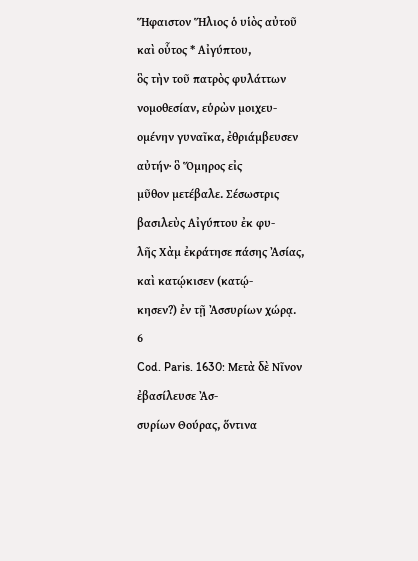Ἥφαιστον Ἥλιος ὁ υἱὸς αὐτοῦ καὶ οὗτος * Αἰγύπτου,
ὃς τὴν τοῦ πατρὸς φυλάττων νομοθεσίαν, εὑρὼν μοιχευ-
ομένην γυναῖκα, ἐθριάμβευσεν αὐτήν· ὃ Ὅμηρος εἰς
μῦθον μετέβαλε. Σέσωστρις βασιλεὺς Αἰγύπτου ἐκ φυ-
λῆς Χὰμ ἐκράτησε πάσης Ἀσίας, καὶ κατῴκισεν (κατῴ-
κησεν?) ἐν τῇ Ἀσσυρίων χώρᾳ.
6
Cod. Paris. 1630: Μετὰ δὲ Νῖνον ἐβασίλευσε Ἀσ-
συρίων Θούρας, ὅντινα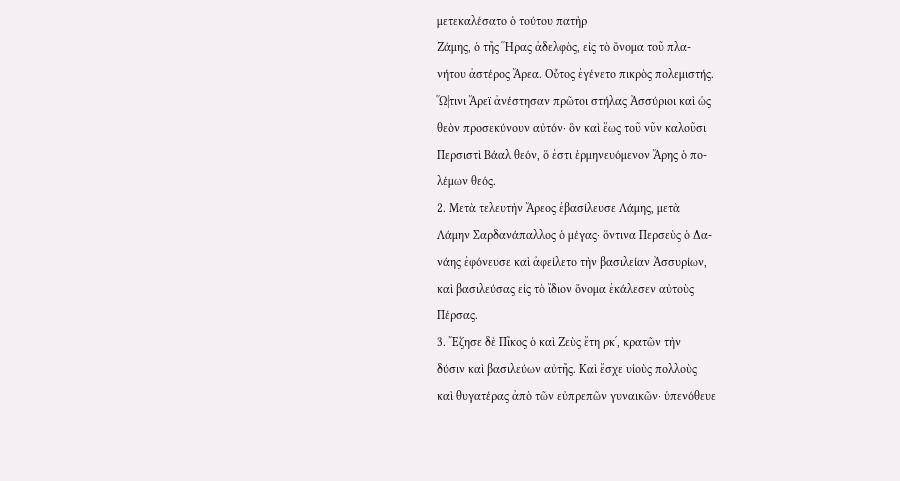μετεκαλέσατο ὁ τούτου πατὴρ
Ζάμης, ὁ τῆς Ἥρας ἀδελφὸς, εἰς τὸ ὄνομα τοῦ πλα-
νήτου ἀστέρος Ἄρεα. Οὗτος ἐγένετο πικρὸς πολεμιστής.
Ὥ|τινι Ἄρεϊ ἀνέστησαν πρῶτοι στήλας Ἀσσύριοι καὶ ὡς
θεὸν προσεκύνουν αὐτόν· ὃν καὶ ἕως τοῦ νῦν καλοῦσι
Περσιστὶ Βάαλ θεόν, ὅ ἐστι ἑρμηνευόμενον Ἄρης ὁ πο-
λέμων θεός.
2. Μετὰ τελευτὴν Ἄρεος ἐβασίλευσε Λάμης, μετὰ
Λάμην Σαρδανάπαλλος ὁ μέγας· ὅντινα Περσεὺς ὁ Δα-
νάης ἐφόνευσε καὶ ἀφείλετο τὴν βασιλείαν Ἀσσυρίων,
καὶ βασιλεύσας εἰς τὸ ἴδιον ὄνομα ἐκάλεσεν αὐτοὺς
Πέρσας.
3. Ἔζησε δὲ Πῖκος ὁ καὶ Ζεὺς ἔτη ρκʹ, κρατῶν τὴν
δύσιν καὶ βασιλεύων αὐτῆς. Καὶ ἔσχε υἱοὺς πολλοὺς
καὶ θυγατέρας ἀπὸ τῶν εὐπρεπῶν γυναικῶν· ὑπενόθευε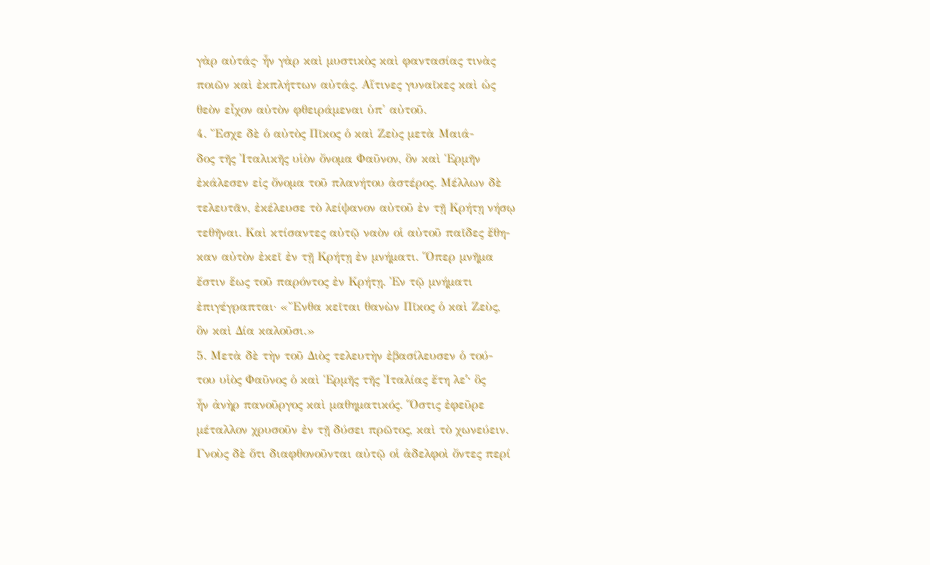γὰρ αὐτάς· ἦν γὰρ καὶ μυστικὸς καὶ φαντασίας τινὰς
ποιῶν καὶ ἐκπλήττων αὐτάς. Αἵτινες γυναῖκες καὶ ὡς
θεὸν εἶχον αὐτὸν φθειράμεναι ὑπ' αὐτοῦ.
4. Ἔσχε δὲ ὁ αὐτὸς Πῖκος ὁ καὶ Ζεὺς μετὰ Μαιά-
δος τῆς Ἰταλικῆς υἱὸν ὄνομα Φαῦνον, ὃν καὶ Ἑρμῆν
ἐκάλεσεν εἰς ὄνομα τοῦ πλανήτου ἀστέρος. Μέλλων δὲ
τελευτᾶν, ἐκέλευσε τὸ λείψανον αὐτοῦ ἐν τῇ Κρήτῃ νήσῳ
τεθῆναι. Καὶ κτίσαντες αὐτῷ ναὸν οἱ αὐτοῦ παῖδες ἔθη-
καν αὐτὸν ἐκεῖ ἐν τῇ Κρήτῃ ἐν μνήματι. Ὅπερ μνῆμα
ἔστιν ἕως τοῦ παρόντος ἐν Κρήτῃ. Ἐν τῷ μνήματι
ἐπιγέγραπται· «Ἔνθα κεῖται θανὼν Πῖκος ὁ καὶ Ζεὺς,
ὃν καὶ Δία καλοῦσι.»
5. Μετὰ δὲ τὴν τοῦ Διὸς τελευτὴν ἐβασίλευσεν ὁ τού-
του υἱὸς Φαῦνος ὁ καὶ Ἑρμῆς τῆς Ἰταλίας ἔτη λεʹ· ὃς
ἦν ἀνὴρ πανοῦργος καὶ μαθηματικός. Ὅστις ἐφεῦρε
μέταλλον χρυσοῦν ἐν τῇ δύσει πρῶτος, καὶ τὸ χωνεύειν.
Γνοὺς δὲ ὅτι διαφθονοῦνται αὐτῷ οἱ ἀδελφοὶ ὄντες περί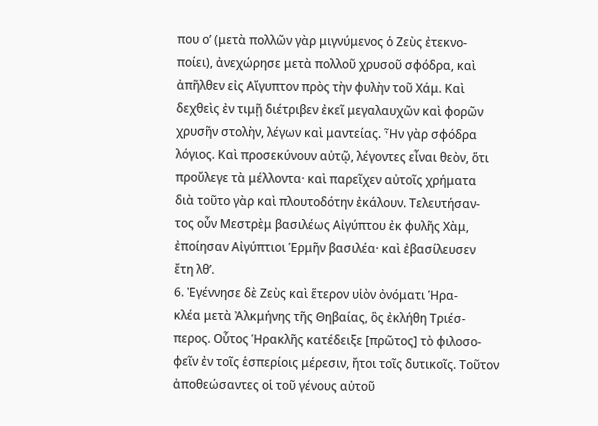που οʹ (μετὰ πολλῶν γὰρ μιγνύμενος ὁ Ζεὺς ἐτεκνο-
ποίει), ἀνεχώρησε μετὰ πολλοῦ χρυσοῦ σφόδρα, καὶ
ἀπῆλθεν εἰς Αἴγυπτον πρὸς τὴν φυλὴν τοῦ Χάμ. Καὶ
δεχθεὶς ἐν τιμῇ διέτριβεν ἐκεῖ μεγαλαυχῶν καὶ φορῶν
χρυσῆν στολὴν, λέγων καὶ μαντείας. Ἦν γὰρ σφόδρα
λόγιος. Καὶ προσεκύνουν αὐτῷ, λέγοντες εἶναι θεὸν, ὅτι
προὔλεγε τὰ μέλλοντα· καὶ παρεῖχεν αὐτοῖς χρήματα
διὰ τοῦτο γὰρ καὶ πλουτοδότην ἐκάλουν. Τελευτήσαν-
τος οὖν Μεστρὲμ βασιλέως Αἰγύπτου ἐκ φυλῆς Χὰμ,
ἐποίησαν Αἰγύπτιοι Ἑρμῆν βασιλέα· καὶ ἐβασίλευσεν
ἔτη λθʹ.
6. Ἐγέννησε δὲ Ζεὺς καὶ ἕτερον υἱὸν ὀνόματι Ἡρα-
κλέα μετὰ Ἀλκμήνης τῆς Θηβαίας, ὃς ἐκλήθη Τριέσ-
περος. Οὗτος Ἡρακλῆς κατέδειξε [πρῶτος] τὸ φιλοσο-
φεῖν ἐν τοῖς ἑσπερίοις μέρεσιν, ἤτοι τοῖς δυτικοῖς. Τοῦτον
ἀποθεώσαντες οἱ τοῦ γένους αὐτοῦ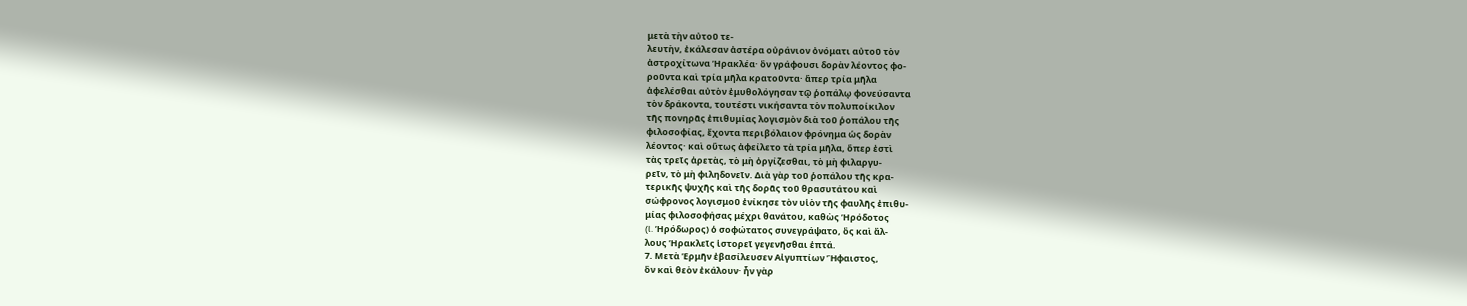μετὰ τὴν αὐτοῦ τε-
λευτὴν, ἐκάλεσαν ἀστέρα οὐράνιον ὀνόματι αὐτοῦ τὸν
ἀστροχίτωνα Ἡρακλέα· ὃν γράφουσι δορὰν λέοντος φο-
ροῦντα καὶ τρία μῆλα κρατοῦντα· ἅπερ τρία μῆλα
ἀφελέσθαι αὐτὸν ἐμυθολόγησαν τῷ ῥοπάλῳ φονεύσαντα
τὸν δράκοντα, τουτέστι νικήσαντα τὸν πολυποίκιλον
τῆς πονηρᾶς ἐπιθυμίας λογισμὸν διὰ τοῦ ῥοπάλου τῆς
φιλοσοφίας, ἔχοντα περιβόλαιον φρόνημα ὡς δορὰν
λέοντος· καὶ οὕτως ἀφείλετο τὰ τρία μῆλα, ὅπερ ἐστὶ
τὰς τρεῖς ἀρετὰς, τὸ μὴ ὀργίζεσθαι, τὸ μὴ φιλαργυ-
ρεῖν, τὸ μὴ φιληδονεῖν. Διὰ γὰρ τοῦ ῥοπάλου τῆς κρα-
τερικῆς ψυχῆς καὶ τῆς δορᾶς τοῦ θρασυτάτου καὶ
σώφρονος λογισμοῦ ἐνίκησε τὸν υἱὸν τῆς φαυλῆς ἐπιθυ-
μίας φιλοσοφήσας μέχρι θανάτου, καθὼς Ἡρόδοτος
(l. Ἡρόδωρος) ὁ σοφώτατος συνεγράψατο, ὃς καὶ ἄλ-
λους Ἡρακλεῖς ἱστορεῖ γεγενῆσθαι ἑπτά.
7. Μετὰ Ἑρμῆν ἐβασίλευσεν Αἰγυπτίων Ἥφαιστος,
ὃν καὶ θεὸν ἐκάλουν· ἦν γὰρ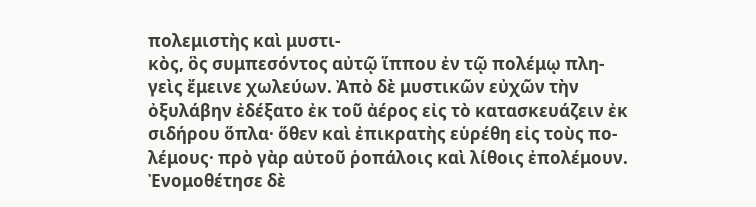πολεμιστὴς καὶ μυστι-
κὸς, ὃς συμπεσόντος αὐτῷ ἵππου ἐν τῷ πολέμῳ πλη-
γεὶς ἔμεινε χωλεύων. Ἀπὸ δὲ μυστικῶν εὐχῶν τὴν
ὀξυλάβην ἐδέξατο ἐκ τοῦ ἀέρος εἰς τὸ κατασκευάζειν ἐκ
σιδήρου ὅπλα· ὅθεν καὶ ἐπικρατὴς εὑρέθη εἰς τοὺς πο-
λέμους· πρὸ γὰρ αὐτοῦ ῥοπάλοις καὶ λίθοις ἐπολέμουν.
Ἐνομοθέτησε δὲ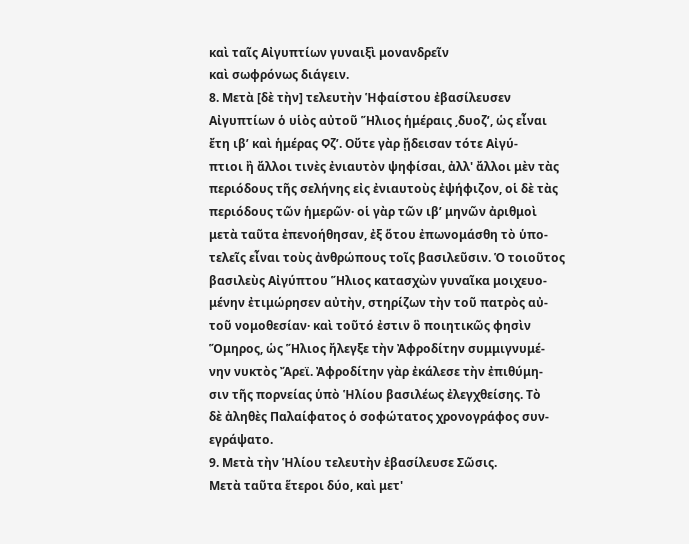καὶ ταῖς Αἰγυπτίων γυναιξὶ μονανδρεῖν
καὶ σωφρόνως διάγειν.
8. Μετὰ [δὲ τὴν] τελευτὴν Ἡφαίστου ἐβασίλευσεν
Αἰγυπτίων ὁ υἱὸς αὐτοῦ Ἥλιος ἡμέραις ͵δυοζʹ, ὡς εἶναι
ἔτη ιβʹ καὶ ἡμέρας Ϙζʹ. Οὔτε γὰρ ᾔδεισαν τότε Αἰγύ-
πτιοι ἢ ἄλλοι τινὲς ἐνιαυτὸν ψηφίσαι, ἀλλ' ἄλλοι μὲν τὰς
περιόδους τῆς σελήνης εἰς ἐνιαυτοὺς ἐψήφιζον, οἱ δὲ τὰς
περιόδους τῶν ἡμερῶν· οἱ γὰρ τῶν ιβʹ μηνῶν ἀριθμοὶ
μετὰ ταῦτα ἐπενοήθησαν, ἐξ ὅτου ἐπωνομάσθη τὸ ὑπο-
τελεῖς εἶναι τοὺς ἀνθρώπους τοῖς βασιλεῦσιν. Ὁ τοιοῦτος
βασιλεὺς Αἰγύπτου Ἥλιος κατασχὼν γυναῖκα μοιχευο-
μένην ἐτιμώρησεν αὐτὴν, στηρίζων τὴν τοῦ πατρὸς αὐ-
τοῦ νομοθεσίαν· καὶ τοῦτό ἐστιν ὃ ποιητικῶς φησὶν
Ὅμηρος, ὡς Ἥλιος ἤλεγξε τὴν Ἀφροδίτην συμμιγνυμέ-
νην νυκτὸς Ἄρεϊ. Ἀφροδίτην γὰρ ἐκάλεσε τὴν ἐπιθύμη-
σιν τῆς πορνείας ὑπὸ Ἡλίου βασιλέως ἐλεγχθείσης. Τὸ
δὲ ἀληθὲς Παλαίφατος ὁ σοφώτατος χρονογράφος συν-
εγράψατο.
9. Μετὰ τὴν Ἡλίου τελευτὴν ἐβασίλευσε Σῶσις.
Μετὰ ταῦτα ἕτεροι δύο, καὶ μετ'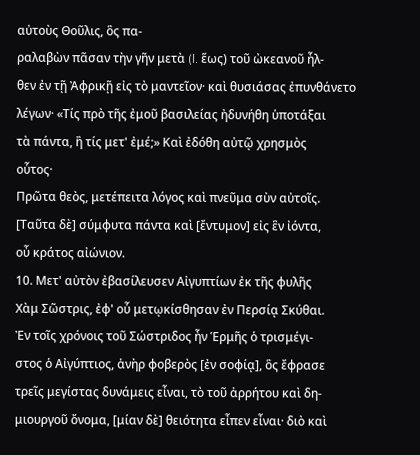αὐτοὺς Θοῦλις, ὃς πα-
ραλαβὼν πᾶσαν τὴν γῆν μετὰ (l. ἕως) τοῦ ὠκεανοῦ ἦλ-
θεν ἐν τῇ Ἀφρικῇ εἰς τὸ μαντεῖον· καὶ θυσιάσας ἐπυνθάνετο
λέγων· «Τίς πρὸ τῆς ἐμοῦ βασιλείας ἠδυνήθη ὑποτάξαι
τὰ πάντα, ἢ τίς μετ' ἐμέ;» Καὶ ἐδόθη αὐτῷ χρησμὸς
οὗτος·
Πρῶτα θεὸς, μετέπειτα λόγος καὶ πνεῦμα σὺν αὐτοῖς.
[Ταῦτα δὲ] σύμφυτα πάντα καὶ [ἔντυμον] εἰς ἓν ἰόντα,
οὖ κράτος αἰώνιον.
10. Μετ' αὐτὸν ἐβασίλευσεν Αἰγυπτίων ἐκ τῆς φυλῆς
Χὰμ Σῶστρις, ἐφ' οὗ μετῳκίσθησαν ἐν Περσίᾳ Σκύθαι.
Ἐν τοῖς χρόνοις τοῦ Σώστριδος ἦν Ἑρμῆς ὁ τρισμέγι-
στος ὁ Αἰγύπτιος, ἀνὴρ φοβερὸς [ἐν σοφίᾳ], ὃς ἔφρασε
τρεῖς μεγίστας δυνάμεις εἶναι, τὸ τοῦ ἀρρήτου καὶ δη-
μιουργοῦ ὄνομα, [μίαν δὲ] θειότητα εἶπεν εἶναι· διὸ καὶ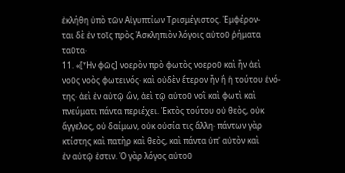ἐκλήθη ὑπὸ τῶν Αἰγυπτίων Τρισμέγιστος. Ἐμφέρον-
ται δὲ ἐν τοῖς πρὸς Ἀσκληπιὸν λόγοις αὐτοῦ ῥήματα
ταῦτα·
11. «[Ἦν φῶς] νοερὸν πρὸ φωτὸς νοεροῦ καὶ ἦν ἀεὶ
νοῦς νοὸς φωτεινός· καὶ οὐδὲν ἕτερον ἦν ἢ ἡ τούτου ἑνό-
της· ἀεὶ ἐν αὑτῷ ὢν, ἀεὶ τῷ αὑτοῦ νοῒ καὶ φωτὶ καὶ
πνεύματι πάντα περιέχει. Ἐκτὸς τούτου οὐ θεὸς, οὐκ
ἄγγελος, οὐ δαίμων, οὐκ οὐσία τις ἄλλη· πάντων γὰρ
κτίστης καὶ πατὴρ καὶ θεὸς, καὶ πάντα ὑπ' αὐτὸν καὶ
ἐν αὐτῷ ἐστιν. Ὁ γὰρ λόγος αὐτοῦ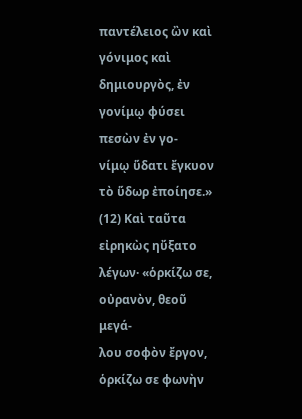παντέλειος ὢν καὶ
γόνιμος καὶ δημιουργὸς, ἐν γονίμῳ φύσει πεσὼν ἐν γο-
νίμῳ ὕδατι ἔγκυον τὸ ὕδωρ ἐποίησε.» (12) Καὶ ταῦτα
εἰρηκὼς ηὔξατο λέγων· «ὁρκίζω σε, οὐρανὸν, θεοῦ μεγά-
λου σοφὸν ἔργον, ὁρκίζω σε φωνὴν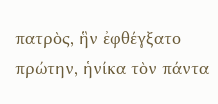πατρὸς, ἣν ἐφθέγξατο
πρώτην, ἡνίκα τὸν πάντα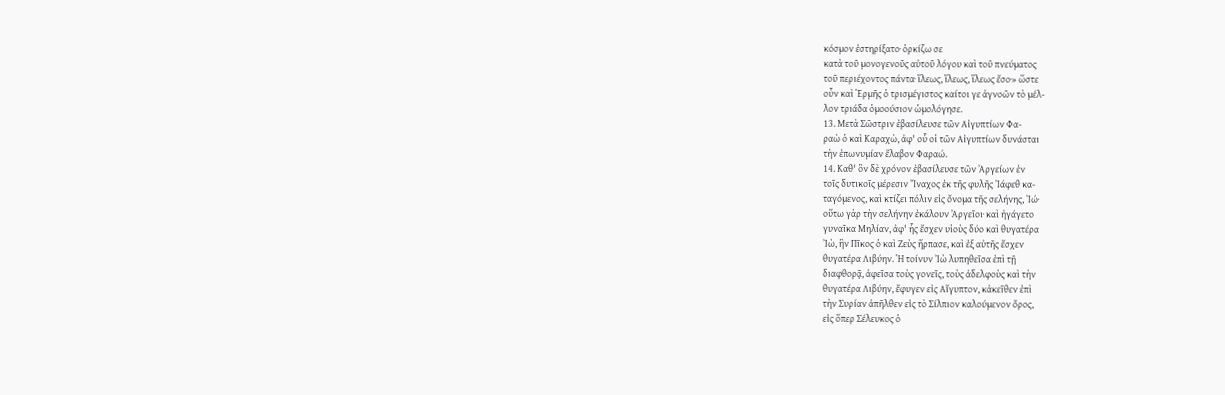κόσμον ἐστηρίξατο· ὁρκίζω σε
κατὰ τοῦ μονογενοῦς αὐτοῦ λόγου καὶ τοῦ πνεύματος
τοῦ περιέχοντος πάντα· ἵλεως, ἵλεως, ἵλεως ἔσο·» ὥστε
οὖν καὶ Ἑρμῆς ὁ τρισμέγιστος καίτοι γε ἀγνοῶν τὸ μέλ-
λον τριάδα ὁμοούσιον ὡμολόγησε.
13. Μετὰ Σῶστριν ἐβασίλευσε τῶν Αἰγυπτίων Φα-
ραὼ ὁ καὶ Καραχὼ, ἀφ' οὗ οἱ τῶν Αἰγυπτίων δυνάσται
τὴν ἐπωνυμίαν ἔλαβον Φαραώ.
14. Καθ' ὃν δὲ χρόνον ἐβασίλευσε τῶν Ἀργείων ἐν
τοῖς δυτικοῖς μέρεσιν Ἴναχος ἐκ τῆς φυλῆς Ἰάφεθ κα-
ταγόμενος, καὶ κτίζει πόλιν εἰς ὄνομα τῆς σελήνης, Ἰώ·
οὕτω γὰρ τὴν σελήνην ἐκάλουν Ἀργεῖοι· καὶ ἠγάγετο
γυναῖκα Μηλίαν, ἀφ' ἧς ἔσχεν υἱοὺς δύο καὶ θυγατέρα
Ἰὼ, ἣν Πῖκος ὁ καὶ Ζεὺς ἥρπασε, καὶ ἐξ αὐτῆς ἔσχεν
θυγατέρα Λιβύην. Ἡ τοίνυν Ἰὼ λυπηθεῖσα ἐπὶ τῇ
διαφθορᾷ, ἀφεῖσα τοὺς γονεῖς, τοὺς ἀδελφοὺς καὶ τὴν
θυγατέρα Λιβύην, ἔφυγεν εἰς Αἴγυπτον, κἀκεῖθεν ἐπὶ
τὴν Συρίαν ἀπῆλθεν εἰς τὸ Σίλπιον καλούμενον ὄρος,
εἰς ὅπερ Σέλευκος ὁ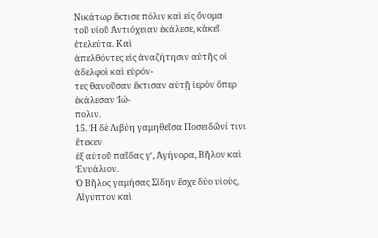Νικάτωρ ἔκτισε πόλιν καὶ εἰς ὄνομα
τοῦ υἱοῦ Ἀντιόχειαν ἐκάλεσε, κἀκεῖ ἐτελεύτα. Καὶ
ἀπελθόντες εἰς ἀναζήτησιν αὐτῆς οἱ ἀδελφοὶ καὶ εὑρόν-
τες θανοῦσαν ἔκτισαν αὐτῇ ἱερὸν ὅπερ ἐκάλεσαν Ἰώ-
πολιν.
15. Ἡ δὲ Λιβύη γαμηθεῖσα Ποσειδῶνί τινι ἔτεκεν
ἐξ αὐτοῦ παῖδας γʹ, Ἀγήνορα, Βῆλον καὶ Ἐνυάλιον.
Ὁ Βῆλος γαμήσας Σίδην ἔσχε δύο υἱοὺς, Αἴγυπτον καὶ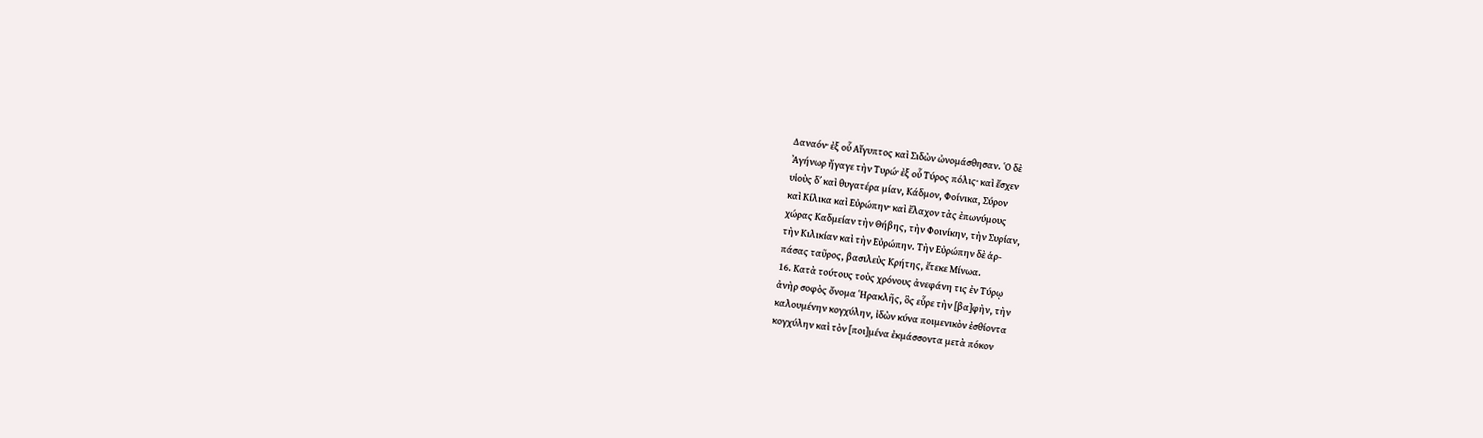Δαναόν· ἐξ οὗ Αἴγυπτος καὶ Σιδὼν ὠνομάσθησαν. Ὁ δὲ
Ἀγήνωρ ἤγαγε τὴν Τυρώ· ἐξ οὗ Τύρος πόλις· καὶ ἔσχεν
υἱοὺς δʹ καὶ θυγατέρα μίαν, Κάδμον, Φοίνικα, Σύρον
καὶ Κίλικα καὶ Εὐρώπην· καὶ ἔλαχον τὰς ἐπωνύμους
χώρας Καδμείαν τὴν Θήβης, τὴν Φοινίκην, τὴν Συρίαν,
τὴν Κιλικίαν καὶ τὴν Εὐρώπην. Τὴν Εὐρώπην δὲ ἁρ-
πάσας ταῦρος, βασιλεὺς Κρήτης, ἔτεκε Μίνωα.
16. Κατὰ τούτους τοὺς χρόνους ἀνεφάνη τις ἐν Τύρῳ
ἀνὴρ σοφὸς ὄνομα Ἡρακλῆς, ὃς εὗρε τὴν [βα]φὴν, τὴν
καλουμένην κογχύλην, ἰδὼν κύνα ποιμενικὸν ἐσθίοντα
κογχύλην καὶ τὸν [ποι]μένα ἐκμάσσοντα μετὰ πόκον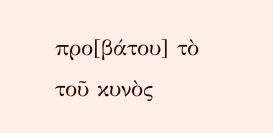προ[βάτου] τὸ τοῦ κυνὸς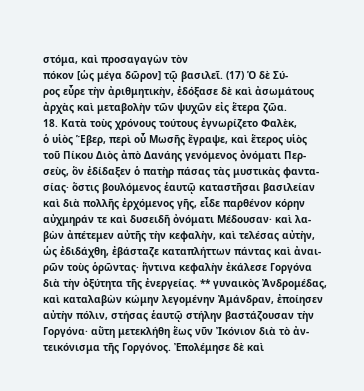στόμα, καὶ προσαγαγὼν τὸν
πόκον [ὡς μέγα δῶρον] τῷ βασιλεῖ. (17) Ὁ δὲ Σύ-
ρος εὗρε τὴν ἀριθμητικὴν, ἐδόξασε δὲ καὶ ἀσωμάτους
ἀρχὰς καὶ μεταβολὴν τῶν ψυχῶν εἰς ἕτερα ζῶα.
18. Κατὰ τοὺς χρόνους τούτους ἐγνωρίζετο Φαλὲκ,
ὁ υἱὸς Ἕβερ, περὶ οὗ Μωσῆς ἔγραψε, καὶ ἕτερος υἱὸς
τοῦ Πίκου Διὸς ἀπὸ Δανάης γενόμενος ὀνόματι Περ-
σεὺς, ὃν ἐδίδαξεν ὁ πατὴρ πάσας τὰς μυστικὰς φαντα-
σίας· ὅστις βουλόμενος ἑαυτῷ καταστῆσαι βασιλείαν
καὶ διὰ πολλῆς ἐρχόμενος γῆς, εἶδε παρθένον κόρην
αὐχμηράν τε καὶ δυσειδῆ ὀνόματι Μέδουσαν· καὶ λα-
βὼν ἀπέτεμεν αὐτῆς τὴν κεφαλὴν, καὶ τελέσας αὐτὴν,
ὡς ἐδιδάχθη, ἐβάσταζε καταπλήττων πάντας καὶ ἀναι-
ρῶν τοὺς ὁρῶντας· ἥντινα κεφαλὴν ἐκάλεσε Γοργόνα
διὰ τὴν ὀξύτητα τῆς ἐνεργείας. ** γυναικὸς Ἀνδρομέδας,
καὶ καταλαβὼν κώμην λεγομένην Ἀμάνδραν, ἐποίησεν
αὐτὴν πόλιν, στήσας ἑαυτῷ στήλην βαστάζουσαν τὴν
Γοργόνα· αὕτη μετεκλήθη ἕως νῦν Ἰκόνιον διὰ τὸ ἀν-
τεικόνισμα τῆς Γοργόνος. Ἐπολέμησε δὲ καὶ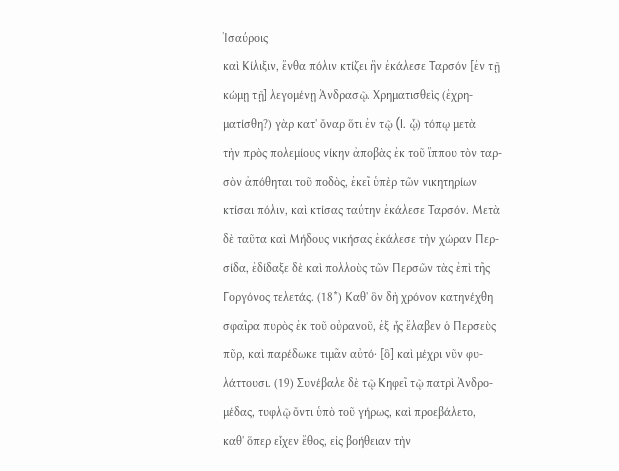Ἰσαύροις
καὶ Κίλιξιν, ἔνθα πόλιν κτίζει ἣν ἐκάλεσε Ταρσόν [ἐν τῇ
κώμῃ τῇ] λεγομένῃ Ἀνδρασῷ. Χρηματισθεὶς (ἐχρη-
ματίσθη?) γὰρ κατ' ὄναρ ὅτι ἐν τῷ (l. ᾧ) τόπῳ μετὰ
τὴν πρὸς πολεμίους νίκην ἀποβὰς ἐκ τοῦ ἵππου τὸν ταρ-
σὸν ἀπόθηται τοῦ ποδὸς, ἐκεῖ ὑπὲρ τῶν νικητηρίων
κτίσαι πόλιν, καὶ κτίσας ταύτην ἐκάλεσε Ταρσόν. Μετὰ
δὲ ταῦτα καὶ Μήδους νικήσας ἐκάλεσε τὴν χώραν Περ-
σίδα, ἐδίδαξε δὲ καὶ πολλοὺς τῶν Περσῶν τὰς ἐπὶ τῆς
Γοργόνος τελετάς. (18*) Καθ' ὃν δὴ χρόνον κατηνέχθη
σφαῖρα πυρὸς ἐκ τοῦ οὐρανοῦ, ἐξ ἧς ἔλαβεν ὁ Περσεὺς
πῦρ, καὶ παρέδωκε τιμᾶν αὐτό· [ὃ] καὶ μέχρι νῦν φυ-
λάττουσι. (19) Συνέβαλε δὲ τῷ Κηφεῖ τῷ πατρὶ Ἀνδρο-
μέδας, τυφλῷ ὄντι ὑπὸ τοῦ γήρως, καὶ προεβάλετο,
καθ' ὅπερ εἶχεν ἔθος, εἰς βοήθειαν τὴν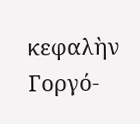κεφαλὴν Γοργό-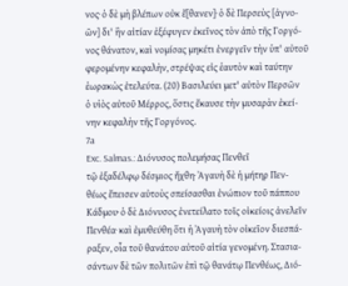νος· ὁ δὲ μὴ βλέπων οὐκ ἔ[θανεν]· ὁ δὲ Περσεὺς [ἀγνο-
ῶν] δι' ἣν αἰτίαν ἐξέφυγεν ἐκεῖνος τὸν ἀπὸ τῆς Γοργό-
νος θάνατον, καὶ νομίσας μηκέτι ἐνεργεῖν τὴν ὑπ' αὐτοῦ
φερομένην κεφαλὴν, στρέψας εἰς ἑαυτὸν καὶ ταύτην
ἑωρακὼς ἐτελεύτα. (20) Βασιλεύει μετ' αὐτὸν Περσῶν
ὁ υἱὸς αὐτοῦ Μέρρος, ὅστις ἔκαυσε τὴν μυσαρὰν ἐκεί-
νην κεφαλὴν τῆς Γοργόνος.
7a
Exc. Salmas.: Διόνυσος πολεμήσας Πενθεῖ
τῷ ἐξαδέλφῳ δέσμιος ἤχθη· Ἀγαυὴ δὲ ἡ μήτηρ Πεν-
θέως ἔπεισεν αὐτοὺς σπείσασθαι ἐνώπιον τοῦ πάππου
Κάδμου· ὁ δὲ Διόνυσος ἐνετείλατο τοῖς οἰκείοις ἀνελεῖν
Πενθέα· καὶ ἐμυθεύθη ὅτι ἡ Ἀγαυὴ τὸν οἰκεῖον διεσπά-
ραξεν, οἷα τοῦ θανάτου αὐτοῦ αἰτία γενομένη. Στασια-
σάντων δὲ τῶν πολιτῶν ἐπὶ τῷ θανάτῳ Πενθέως, Διό-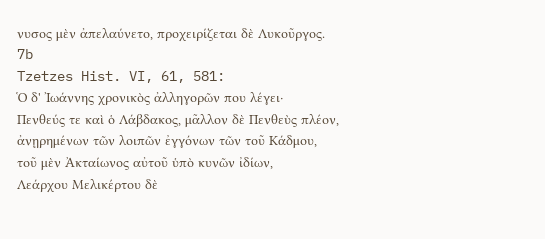νυσος μὲν ἀπελαύνετο, προχειρίζεται δὲ Λυκοῦργος.
7b
Tzetzes Hist. VI, 61, 581:
Ὁ δ' Ἰωάννης χρονικὸς ἀλληγορῶν που λέγει·
Πενθεύς τε καὶ ὁ Λάβδακος, μᾶλλον δὲ Πενθεὺς πλέον,
ἀνῃρημένων τῶν λοιπῶν ἐγγόνων τῶν τοῦ Κάδμου,
τοῦ μὲν Ἀκταίωνος αὐτοῦ ὑπὸ κυνῶν ἰδίων,
Λεάρχου Μελικέρτου δὲ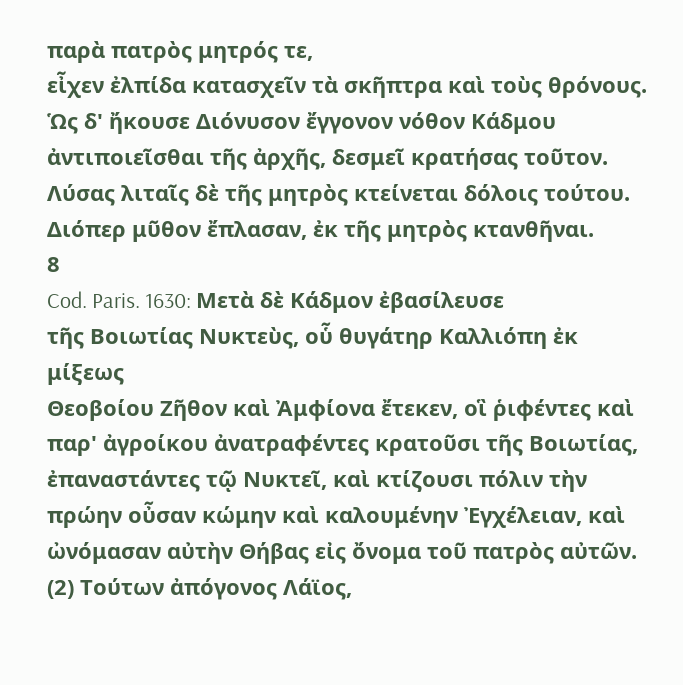παρὰ πατρὸς μητρός τε,
εἶχεν ἐλπίδα κατασχεῖν τὰ σκῆπτρα καὶ τοὺς θρόνους.
Ὡς δ' ἤκουσε Διόνυσον ἔγγονον νόθον Κάδμου
ἀντιποιεῖσθαι τῆς ἀρχῆς, δεσμεῖ κρατήσας τοῦτον.
Λύσας λιταῖς δὲ τῆς μητρὸς κτείνεται δόλοις τούτου.
Διόπερ μῦθον ἔπλασαν, ἐκ τῆς μητρὸς κτανθῆναι.
8
Cod. Paris. 1630: Μετὰ δὲ Κάδμον ἐβασίλευσε
τῆς Βοιωτίας Νυκτεὺς, οὗ θυγάτηρ Καλλιόπη ἐκ μίξεως
Θεοβοίου Ζῆθον καὶ Ἀμφίονα ἔτεκεν, οἳ ῥιφέντες καὶ
παρ' ἀγροίκου ἀνατραφέντες κρατοῦσι τῆς Βοιωτίας,
ἐπαναστάντες τῷ Νυκτεῖ, καὶ κτίζουσι πόλιν τὴν
πρώην οὖσαν κώμην καὶ καλουμένην Ἐγχέλειαν, καὶ
ὠνόμασαν αὐτὴν Θήβας εἰς ὄνομα τοῦ πατρὸς αὐτῶν.
(2) Τούτων ἀπόγονος Λάϊος,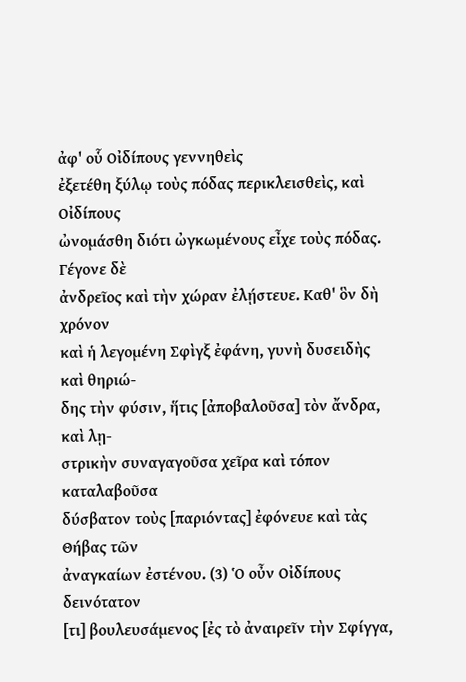ἀφ' οὗ Οἰδίπους γεννηθεὶς
ἐξετέθη ξύλῳ τοὺς πόδας περικλεισθεὶς, καὶ Οἰδίπους
ὠνομάσθη διότι ὠγκωμένους εἶχε τοὺς πόδας. Γέγονε δὲ
ἀνδρεῖος καὶ τὴν χώραν ἐλῄστευε. Καθ' ὃν δὴ χρόνον
καὶ ἡ λεγομένη Σφὶγξ ἐφάνη, γυνὴ δυσειδὴς καὶ θηριώ-
δης τὴν φύσιν, ἥτις [ἀποβαλοῦσα] τὸν ἄνδρα, καὶ λῃ-
στρικὴν συναγαγοῦσα χεῖρα καὶ τόπον καταλαβοῦσα
δύσβατον τοὺς [παριόντας] ἐφόνευε καὶ τὰς Θήβας τῶν
ἀναγκαίων ἐστένου. (3) Ὁ οὖν Οἰδίπους δεινότατον
[τι] βουλευσάμενος [ἐς τὸ ἀναιρεῖν τὴν Σφίγγα,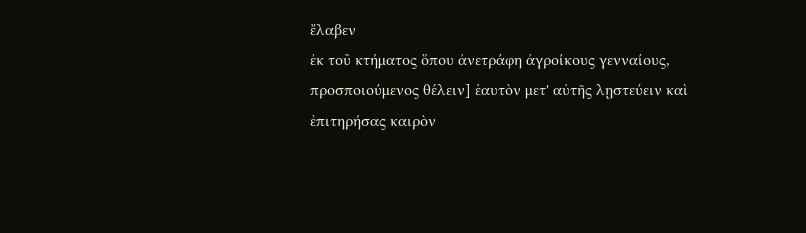ἔλαβεν
ἐκ τοῦ κτήματος ὅπου ἀνετράφη ἀγροίκους γενναίους,
προσποιούμενος θέλειν] ἑαυτὸν μετ' αὐτῆς λῃστεύειν καὶ
ἐπιτηρήσας καιρὸν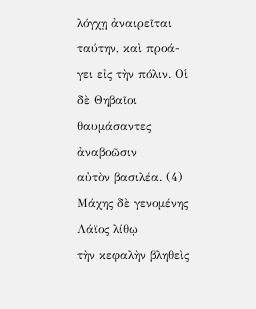λόγχῃ ἀναιρεῖται ταύτην, καὶ προά-
γει εἰς τὴν πόλιν. Οἱ δὲ Θηβαῖοι θαυμάσαντες ἀναβοῶσιν
αὐτὸν βασιλέα. (4) Μάχης δὲ γενομένης Λάϊος λίθῳ
τὴν κεφαλὴν βληθεὶς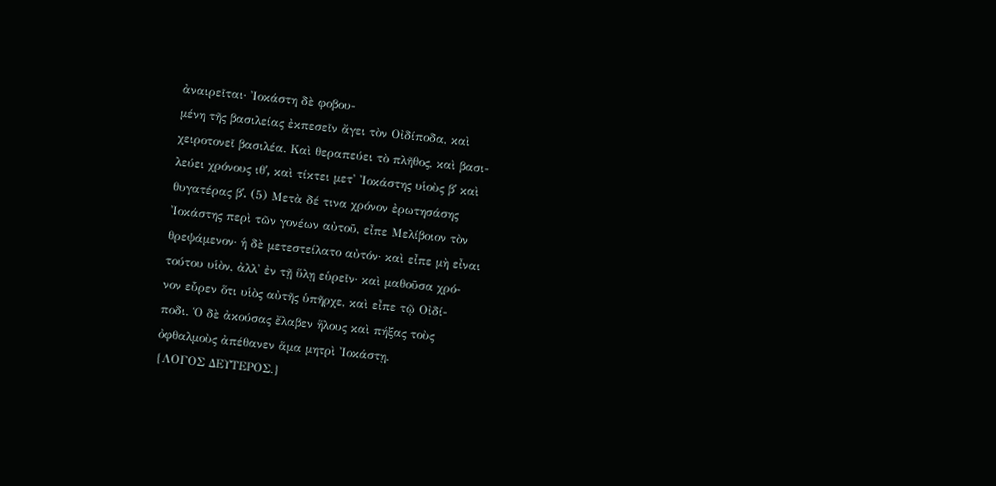ἀναιρεῖται· Ἰοκάστη δὲ φοβου-
μένη τῆς βασιλείας ἐκπεσεῖν ἄγει τὸν Οἰδίποδα, καὶ
χειροτονεῖ βασιλέα. Καὶ θεραπεύει τὸ πλῆθος, καὶ βασι-
λεύει χρόνους ιθʹ, καὶ τίκτει μετ' Ἰοκάστης υἱοὺς βʹ καὶ
θυγατέρας βʹ. (5) Μετὰ δέ τινα χρόνον ἐρωτησάσης
Ἰοκάστης περὶ τῶν γονέων αὐτοῦ, εἶπε Μελίβοιον τὸν
θρεψάμενον· ἡ δὲ μετεστείλατο αὐτόν· καὶ εἶπε μὴ εἶναι
τούτου υἱὸν, ἀλλ' ἐν τῇ ὕλῃ εὑρεῖν· καὶ μαθοῦσα χρό-
νον εὗρεν ὅτι υἱὸς αὐτῆς ὑπῆρχε, καὶ εἶπε τῷ Οἰδί-
ποδι. Ὁ δὲ ἀκούσας ἔλαβεν ἥλους καὶ πήξας τοὺς
ὀφθαλμοὺς ἀπέθανεν ἅμα μητρὶ Ἰοκάστῃ.
{ΛΟΓΟΣ ΔΕΥΤΕΡΟΣ.}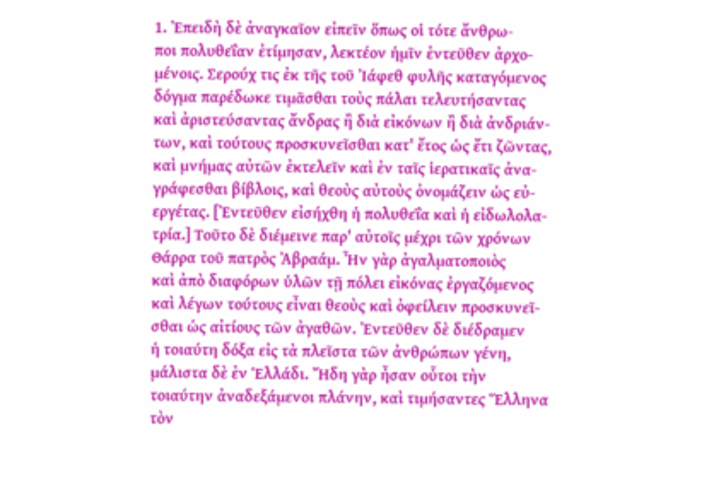1. Ἐπειδὴ δὲ ἀναγκαῖον εἰπεῖν ὅπως οἱ τότε ἄνθρω-
ποι πολυθεΐαν ἐτίμησαν, λεκτέον ἡμῖν ἐντεῦθεν ἀρχο-
μένοις. Σερούχ τις ἐκ τῆς τοῦ Ἰάφεθ φυλῆς καταγόμενος
δόγμα παρέδωκε τιμᾶσθαι τοὺς πάλαι τελευτήσαντας
καὶ ἀριστεύσαντας ἄνδρας ἢ διὰ εἰκόνων ἢ διὰ ἀνδριάν-
των, καὶ τούτους προσκυνεῖσθαι κατ' ἔτος ὡς ἔτι ζῶντας,
καὶ μνήμας αὐτῶν ἐκτελεῖν καὶ ἐν ταῖς ἱερατικαῖς ἀνα-
γράφεσθαι βίβλοις, καὶ θεοὺς αὐτοὺς ὀνομάζειν ὡς εὐ-
εργέτας. [Ἐντεῦθεν εἰσήχθη ἡ πολυθεΐα καὶ ἡ εἰδωλολα-
τρία.] Τοῦτο δὲ διέμεινε παρ' αὐτοῖς μέχρι τῶν χρόνων
Θάρρα τοῦ πατρὸς Ἀβραάμ. Ἦν γὰρ ἀγαλματοποιὸς
καὶ ἀπὸ διαφόρων ὑλῶν τῇ πόλει εἰκόνας ἐργαζόμενος
καὶ λέγων τούτους εἶναι θεοὺς καὶ ὀφείλειν προσκυνεῖ-
σθαι ὡς αἰτίους τῶν ἀγαθῶν. Ἐντεῦθεν δὲ διέδραμεν
ἡ τοιαύτη δόξα εἰς τὰ πλεῖστα τῶν ἀνθρώπων γένη,
μάλιστα δὲ ἐν Ἑλλάδι. Ἤδη γὰρ ἦσαν οὗτοι τὴν
τοιαύτην ἀναδεξάμενοι πλάνην, καὶ τιμήσαντες Ἕλληνα
τὸν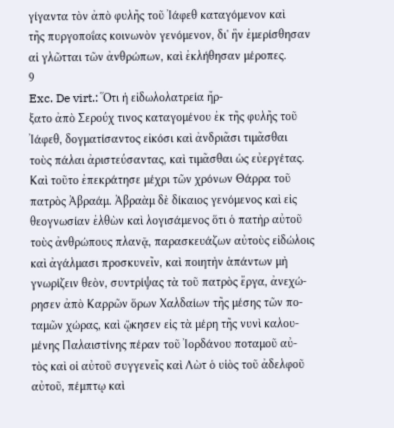γίγαντα τὸν ἀπὸ φυλῆς τοῦ Ἰάφεθ καταγόμενον καὶ
τῆς πυργοποΐας κοινωνὸν γενόμενον, δι' ἣν ἐμερίσθησαν
αἱ γλῶτται τῶν ἀνθρώπων, καὶ ἐκλήθησαν μέροπες.
9
Exc. De virt.: Ὅτι ἡ εἰδωλολατρεία ἤρ-
ξατο ἀπὸ Σερούχ τινος καταγομένου ἐκ τῆς φυλῆς τοῦ
Ἰάφεθ, δογματίσαντος εἰκόσι καὶ ἀνδριᾶσι τιμᾶσθαι
τοὺς πάλαι ἀριστεύσαντας, καὶ τιμᾶσθαι ὡς εὐεργέτας.
Καὶ τοῦτο ἐπεκράτησε μέχρι τῶν χρόνων Θάρρα τοῦ
πατρὸς Ἀβραάμ. Ἀβραὰμ δὲ δίκαιος γενόμενος καὶ εἰς
θεογνωσίαν ἐλθὼν καὶ λογισάμενος ὅτι ὁ πατὴρ αὐτοῦ
τοὺς ἀνθρώπους πλανᾷ, παρασκευάζων αὐτοὺς εἰδώλοις
καὶ ἀγάλμασι προσκυνεῖν, καὶ ποιητὴν ἁπάντων μὴ
γνωρίζειν θεὸν, συντρίψας τὰ τοῦ πατρὸς ἔργα, ἀνεχώ-
ρησεν ἀπὸ Καρρῶν ὅρων Χαλδαίων τῆς μέσης τῶν πο-
ταμῶν χώρας, καὶ ᾤκησεν εἰς τὰ μέρη τῆς νυνὶ καλου-
μένης Παλαιστίνης πέραν τοῦ Ἰορδάνου ποταμοῦ αὐ-
τὸς καὶ οἱ αὐτοῦ συγγενεῖς καὶ Λὼτ ὁ υἱὸς τοῦ ἀδελφοῦ
αὐτοῦ, πέμπτῳ καὶ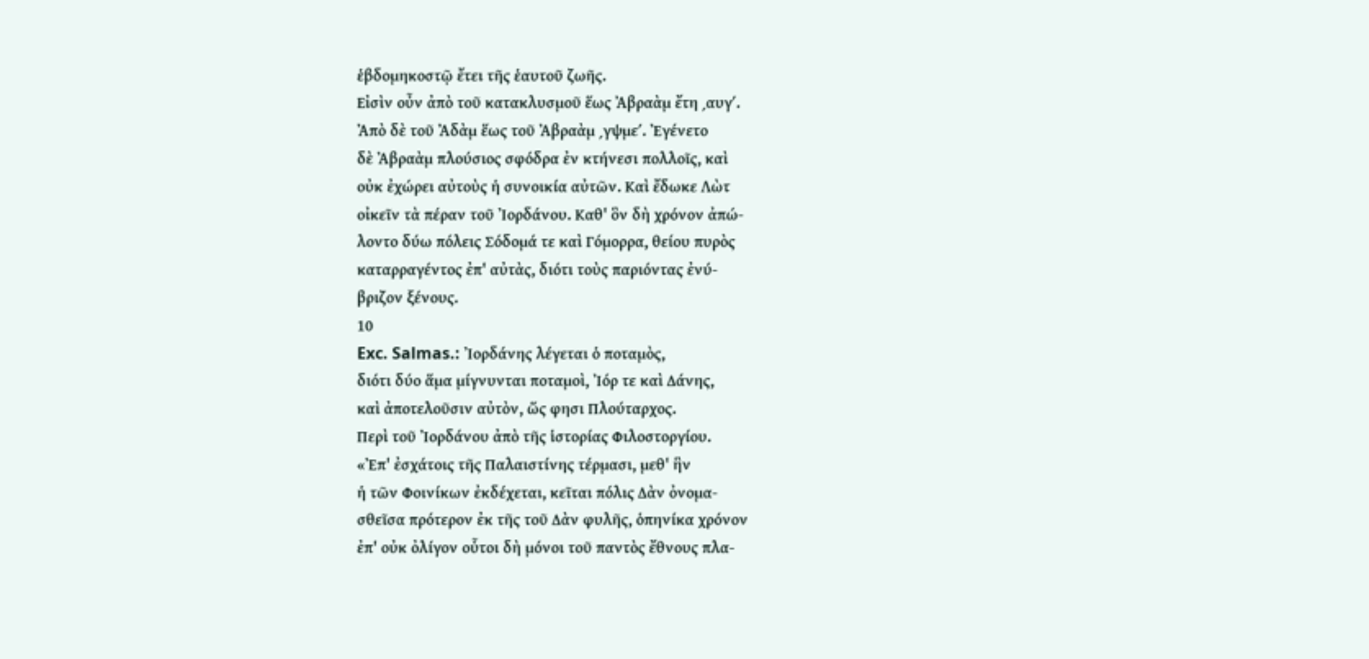ἑβδομηκοστῷ ἔτει τῆς ἑαυτοῦ ζωῆς.
Εἰσὶν οὖν ἀπὸ τοῦ κατακλυσμοῦ ἕως Ἀβραὰμ ἔτη ͵αυγʹ.
Ἀπὸ δὲ τοῦ Ἀδὰμ ἕως τοῦ Ἀβραὰμ ͵γψμεʹ. Ἐγένετο
δὲ Ἀβραὰμ πλούσιος σφόδρα ἐν κτήνεσι πολλοῖς, καὶ
οὐκ ἐχώρει αὐτοὺς ἡ συνοικία αὐτῶν. Καὶ ἔδωκε Λὼτ
οἰκεῖν τὰ πέραν τοῦ Ἰορδάνου. Καθ' ὃν δὴ χρόνον ἀπώ-
λοντο δύω πόλεις Σόδομά τε καὶ Γόμορρα, θείου πυρὸς
καταρραγέντος ἐπ' αὐτὰς, διότι τοὺς παριόντας ἐνύ-
βριζον ξένους.
10
Exc. Salmas.: Ἰορδάνης λέγεται ὁ ποταμὸς,
διότι δύο ἅμα μίγνυνται ποταμοὶ, Ἰόρ τε καὶ Δάνης,
καὶ ἀποτελοῦσιν αὐτὸν, ὥς φησι Πλούταρχος.
Περὶ τοῦ Ἰορδάνου ἀπὸ τῆς ἱστορίας Φιλοστοργίου.
«Ἐπ' ἐσχάτοις τῆς Παλαιστίνης τέρμασι, μεθ' ἣν
ἡ τῶν Φοινίκων ἐκδέχεται, κεῖται πόλις Δὰν ὀνομα-
σθεῖσα πρότερον ἐκ τῆς τοῦ Δὰν φυλῆς, ὁπηνίκα χρόνον
ἐπ' οὐκ ὀλίγον οὗτοι δὴ μόνοι τοῦ παντὸς ἔθνους πλα-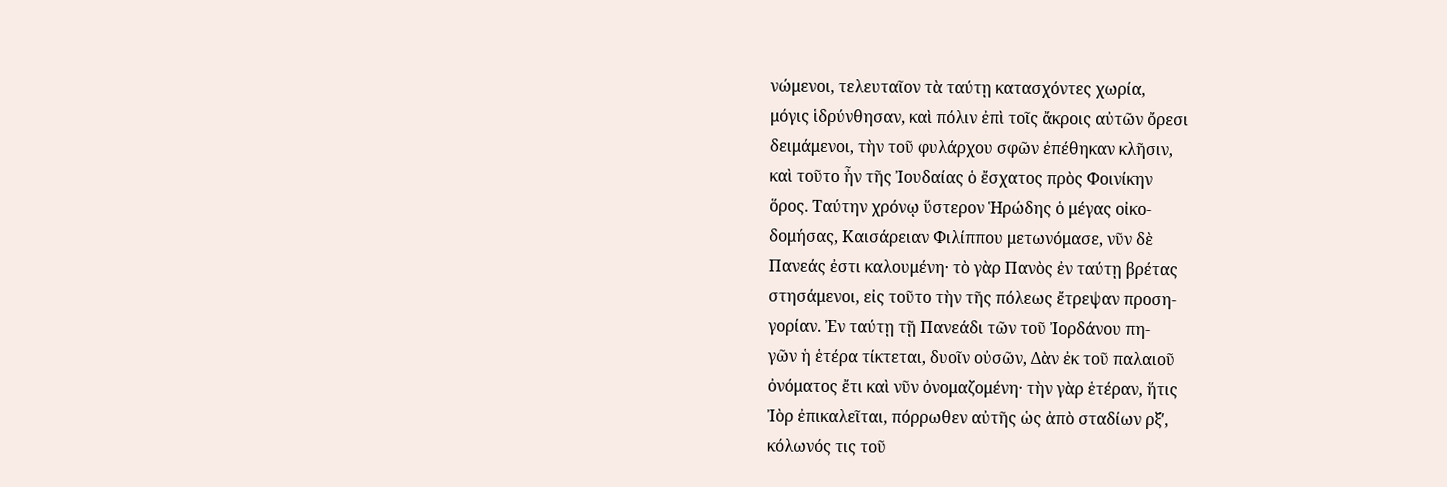νώμενοι, τελευταῖον τὰ ταύτῃ κατασχόντες χωρία,
μόγις ἱδρύνθησαν, καὶ πόλιν ἐπὶ τοῖς ἄκροις αὐτῶν ὄρεσι
δειμάμενοι, τὴν τοῦ φυλάρχου σφῶν ἐπέθηκαν κλῆσιν,
καὶ τοῦτο ἦν τῆς Ἰουδαίας ὁ ἔσχατος πρὸς Φοινίκην
ὅρος. Ταύτην χρόνῳ ὕστερον Ἡρώδης ὁ μέγας οἰκο-
δομήσας, Καισάρειαν Φιλίππου μετωνόμασε, νῦν δὲ
Πανεάς ἐστι καλουμένη· τὸ γὰρ Πανὸς ἐν ταύτῃ βρέτας
στησάμενοι, εἰς τοῦτο τὴν τῆς πόλεως ἔτρεψαν προση-
γορίαν. Ἐν ταύτῃ τῇ Πανεάδι τῶν τοῦ Ἰορδάνου πη-
γῶν ἡ ἑτέρα τίκτεται, δυοῖν οὐσῶν, Δὰν ἐκ τοῦ παλαιοῦ
ὀνόματος ἔτι καὶ νῦν ὀνομαζομένη· τὴν γὰρ ἑτέραν, ἥτις
Ἰὸρ ἐπικαλεῖται, πόρρωθεν αὐτῆς ὡς ἀπὸ σταδίων ρξʹ,
κόλωνός τις τοῦ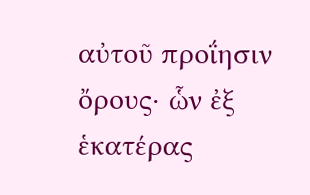αὐτοῦ προΐησιν ὄρους· ὧν ἐξ ἑκατέρας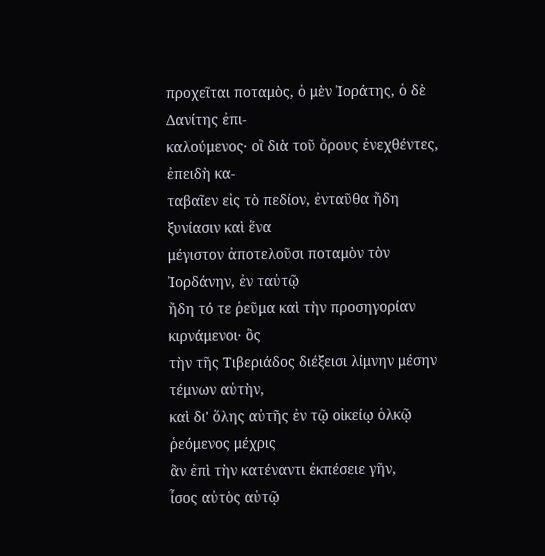προχεῖται ποταμὸς, ὁ μὲν Ἰοράτης, ὁ δὲ Δανίτης ἐπι-
καλούμενος· οἳ διὰ τοῦ ὄρους ἐνεχθέντες, ἐπειδὴ κα-
ταβαῖεν εἰς τὸ πεδίον, ἐνταῦθα ἤδη ξυνίασιν καὶ ἕνα
μέγιστον ἀποτελοῦσι ποταμὸν τὸν Ἰορδάνην, ἐν ταὐτῷ
ἤδη τό τε ῥεῦμα καὶ τὴν προσηγορίαν κιρνάμενοι· ὃς
τὴν τῆς Τιβεριάδος διέξεισι λίμνην μέσην τέμνων αὐτὴν,
καὶ δι' ὅλης αὐτῆς ἐν τῷ οἰκείῳ ὁλκῷ ῥεόμενος μέχρις
ἂν ἐπὶ τὴν κατέναντι ἐκπέσειε γῆν,
ἶσος αὐτὸς αὑτῷ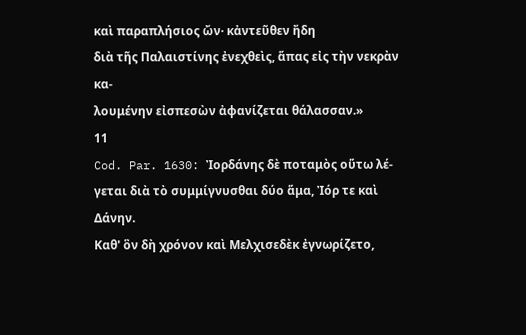καὶ παραπλήσιος ὤν· κἀντεῦθεν ἤδη
διὰ τῆς Παλαιστίνης ἐνεχθεὶς, ἅπας εἰς τὴν νεκρὰν κα-
λουμένην εἰσπεσὼν ἀφανίζεται θάλασσαν.»
11
Cod. Par. 1630: Ἰορδάνης δὲ ποταμὸς οὕτω λέ-
γεται διὰ τὸ συμμίγνυσθαι δύο ἅμα, Ἰόρ τε καὶ Δάνην.
Καθ' ὃν δὴ χρόνον καὶ Μελχισεδὲκ ἐγνωρίζετο,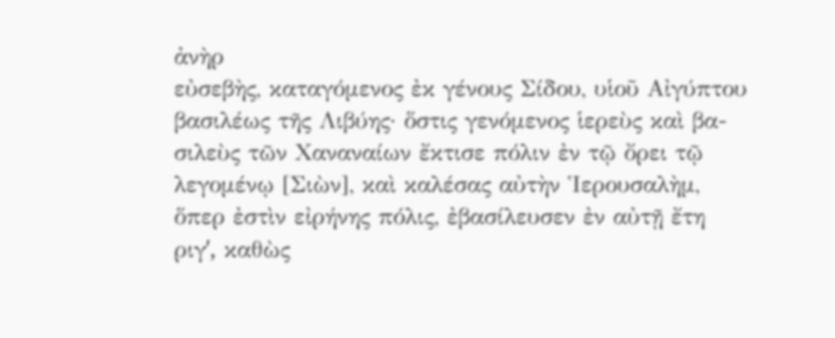ἀνὴρ
εὐσεβὴς, καταγόμενος ἐκ γένους Σίδου, υἱοῦ Αἰγύπτου
βασιλέως τῆς Λιβύης· ὅστις γενόμενος ἱερεὺς καὶ βα-
σιλεὺς τῶν Χαναναίων ἔκτισε πόλιν ἐν τῷ ὄρει τῷ
λεγομένῳ [Σιὼν], καὶ καλέσας αὐτὴν Ἱερουσαλὴμ,
ὅπερ ἐστὶν εἰρήνης πόλις, ἐβασίλευσεν ἐν αὐτῇ ἔτη
ριγʹ, καθὼς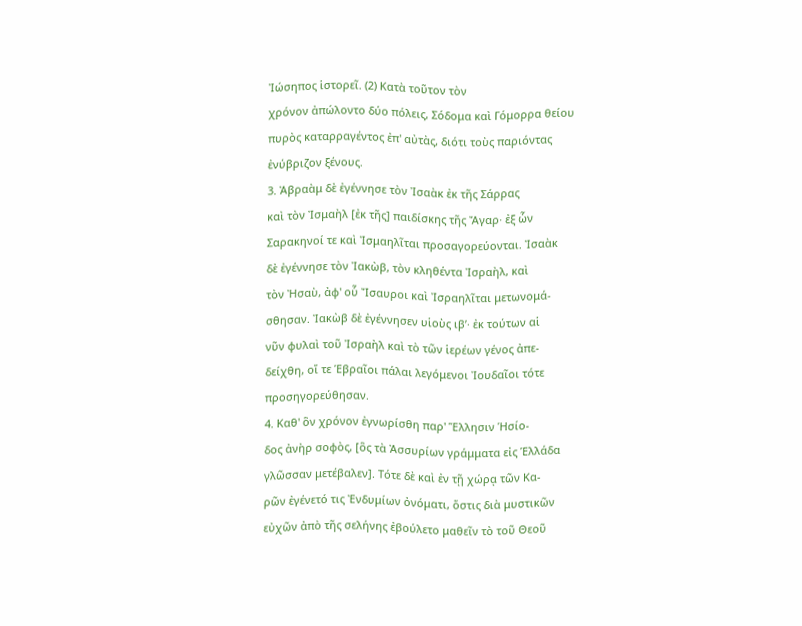Ἰώσηπος ἱστορεῖ. (2) Κατὰ τοῦτον τὸν
χρόνον ἀπώλοντο δύο πόλεις, Σόδομα καὶ Γόμορρα θείου
πυρὸς καταρραγέντος ἐπ' αὐτὰς, διότι τοὺς παριόντας
ἐνύβριζον ξένους.
3. Ἀβραὰμ δὲ ἐγέννησε τὸν Ἰσαὰκ ἐκ τῆς Σάρρας
καὶ τὸν Ἰσμαὴλ [ἐκ τῆς] παιδίσκης τῆς Ἄγαρ· ἐξ ὧν
Σαρακηνοί τε καὶ Ἰσμαηλῖται προσαγορεύονται. Ἰσαὰκ
δὲ ἐγέννησε τὸν Ἰακὼβ, τὸν κληθέντα Ἰσραὴλ, καὶ
τὸν Ἠσαὺ, ἀφ' οὗ Ἴσαυροι καὶ Ἰσραηλῖται μετωνομά-
σθησαν. Ἰακὼβ δὲ ἐγέννησεν υἱοὺς ιβʹ· ἐκ τούτων αἱ
νῦν φυλαὶ τοῦ Ἰσραὴλ καὶ τὸ τῶν ἱερέων γένος ἀπε-
δείχθη, οἵ τε Ἑβραῖοι πάλαι λεγόμενοι Ἰουδαῖοι τότε
προσηγορεύθησαν.
4. Καθ' ὃν χρόνον ἐγνωρίσθη παρ' Ἕλλησιν Ἡσίο-
δος ἀνὴρ σοφὸς, [ὃς τὰ Ἀσσυρίων γράμματα εἰς Ἑλλάδα
γλῶσσαν μετέβαλεν]. Τότε δὲ καὶ ἐν τῇ χώρᾳ τῶν Κα-
ρῶν ἐγένετό τις Ἐνδυμίων ὀνόματι, ὅστις διὰ μυστικῶν
εὐχῶν ἀπὸ τῆς σελήνης ἐβούλετο μαθεῖν τὸ τοῦ Θεοῦ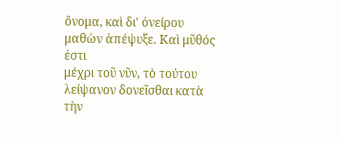ὄνομα, καὶ δι' ὀνείρου μαθὼν ἀπέψυξε. Καὶ μῦθός ἐστι
μέχρι τοῦ νῦν, τὸ τούτου λείψανον δονεῖσθαι κατὰ τὴν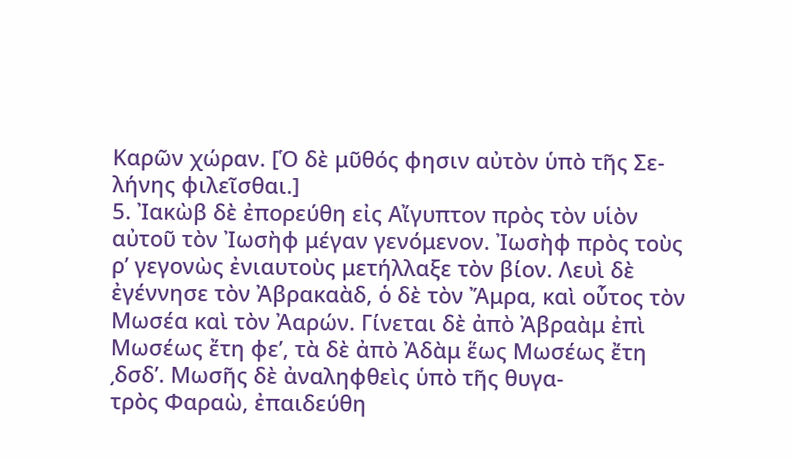Καρῶν χώραν. [Ὁ δὲ μῦθός φησιν αὐτὸν ὑπὸ τῆς Σε-
λήνης φιλεῖσθαι.]
5. Ἰακὼβ δὲ ἐπορεύθη εἰς Αἴγυπτον πρὸς τὸν υἱὸν
αὐτοῦ τὸν Ἰωσὴφ μέγαν γενόμενον. Ἰωσὴφ πρὸς τοὺς
ρʹ γεγονὼς ἐνιαυτοὺς μετήλλαξε τὸν βίον. Λευὶ δὲ
ἐγέννησε τὸν Ἀβρακαὰδ, ὁ δὲ τὸν Ἄμρα, καὶ οὗτος τὸν
Μωσέα καὶ τὸν Ἀαρών. Γίνεται δὲ ἀπὸ Ἀβραὰμ ἐπὶ
Μωσέως ἔτη φεʹ, τὰ δὲ ἀπὸ Ἀδὰμ ἕως Μωσέως ἔτη
͵δσδʹ. Μωσῆς δὲ ἀναληφθεὶς ὑπὸ τῆς θυγα-
τρὸς Φαραὼ, ἐπαιδεύθη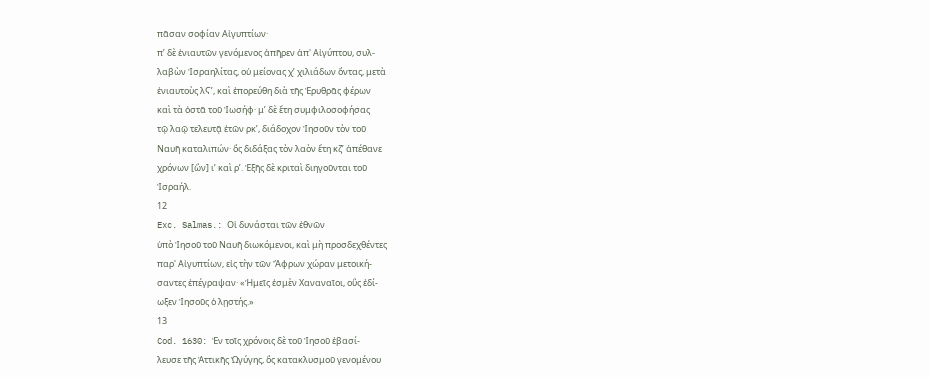πᾶσαν σοφίαν Αἰγυπτίων·
πʹ δὲ ἐνιαυτῶν γενόμενος ἀπῆρεν ἀπ' Αἰγύπτου, συλ-
λαβὼν Ἰσραηλίτας, οὐ μείονας χʹ χιλιάδων ὄντας, μετὰ
ἐνιαυτοὺς λϚʹ, καὶ ἐπορεύθη διὰ τῆς Ἐρυθρᾶς φέρων
καὶ τὰ ὀστᾶ τοῦ Ἰωσήφ· μʹ δὲ ἔτη συμφιλοσοφήσας
τῷ λαῷ τελευτᾷ ἐτῶν ρκʹ, διάδοχον Ἰησοῦν τὸν τοῦ
Ναυῆ καταλιπών· ὃς διδάξας τὸν λαὸν ἔτη κζʹ ἀπέθανε
χρόνων [ὢν] ιʹ καὶ ρʹ. Ἑξῆς δὲ κριταὶ διηγοῦνται τοῦ
Ἰσραήλ.
12
Exc. Salmas.: Οἱ δυνάσται τῶν ἐθνῶν
ὑπὸ Ἰησοῦ τοῦ Ναυῆ διωκόμενοι, καὶ μὴ προσδεχθέντες
παρ' Αἰγυπτίων, εἰς τὴν τῶν Ἄφρων χώραν μετοική-
σαντες ἐπέγραψαν· «Ἡμεῖς ἐσμὲν Χαναναῖοι, οὓς ἐδί-
ωξεν Ἰησοῦς ὁ λῃστής.»
13
Cod. 1630: Ἐν τοῖς χρόνοις δὲ τοῦ Ἰησοῦ ἐβασί-
λευσε τῆς Ἀττικῆς Ὠγύγης, ὃς κατακλυσμοῦ γενομένου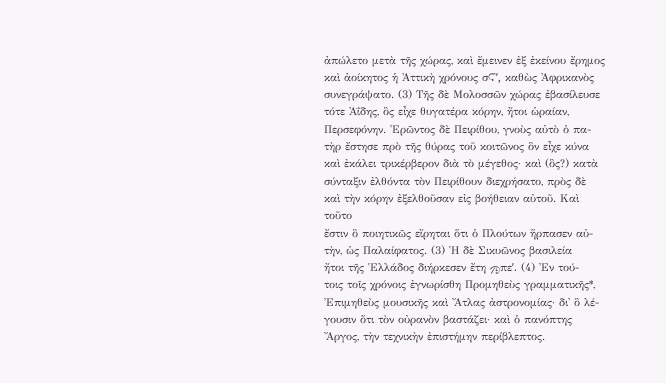ἀπώλετο μετὰ τῆς χώρας, καὶ ἔμεινεν ἐξ ἐκείνου ἔρημος
καὶ ἀοίκητος ἡ Ἀττικὴ χρόνους σϚʹ, καθὼς Ἀφρικανὸς
συνεγράψατο. (3) Τῆς δὲ Μολοσσῶν χώρας ἐβασίλευσε
τότε Ἀΐδης, ὃς εἶχε θυγατέρα κόρην, ἤτοι ὡραίαν,
Περσεφόνην. Ἐρῶντος δὲ Πειρίθου, γνοὺς αὐτὸ ὁ πα-
τὴρ ἔστησε πρὸ τῆς θύρας τοῦ κοιτῶνος ὃν εἶχε κύνα
καὶ ἐκάλει τρικέρβερον διὰ τὸ μέγεθος· καὶ (ὃς?) κατὰ
σύνταξιν ἐλθόντα τὸν Πειρίθουν διεχρήσατο, πρὸς δὲ
καὶ τὴν κόρην ἐξελθοῦσαν εἰς βοήθειαν αὐτοῦ. Καὶ τοῦτο
ἔστιν ὃ ποιητικῶς εἴρηται ὅτι ὁ Πλούτων ἥρπασεν αὐ-
τὴν, ὡς Παλαίφατος. (3) Ἡ δὲ Σικυῶνος βασιλεία
ἤτοι τῆς Ἑλλάδος διήρκεσεν ἔτη Ϡπεʹ. (4) Ἐν τού-
τοις τοῖς χρόνοις ἐγνωρίσθη Προμηθεὺς γραμματικῆς*,
Ἐπιμηθεὺς μουσικῆς καὶ Ἄτλας ἀστρονομίας· δι' ὃ λέ-
γουσιν ὅτι τὸν οὐρανὸν βαστάζει· καὶ ὁ πανόπτης
Ἄργος, τὴν τεχνικὴν ἐπιστήμην περίβλεπτος.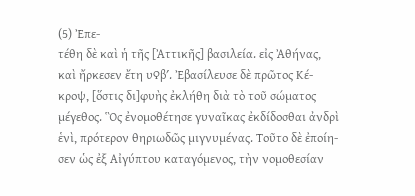(5) Ἐπε-
τέθη δὲ καὶ ἡ τῆς [Ἀττικῆς] βασιλεία. εἰς Ἀθήνας,
καὶ ἤρκεσεν ἔτη υϘβʹ. Ἐβασίλευσε δὲ πρῶτος Κέ-
κροψ, [ὅστις δι]φυὴς ἐκλήθη διὰ τὸ τοῦ σώματος
μέγεθος. Ὃς ἐνομοθέτησε γυναῖκας ἐκδίδοσθαι ἀνδρὶ
ἑνὶ, πρότερον θηριωδῶς μιγνυμένας. Τοῦτο δὲ ἐποίη-
σεν ὡς ἐξ Αἰγύπτου καταγόμενος, τὴν νομοθεσίαν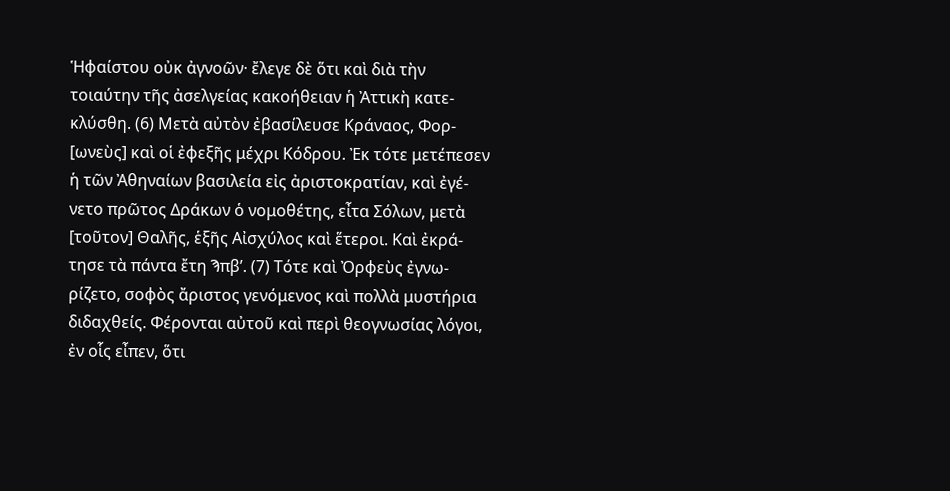Ἡφαίστου οὐκ ἀγνοῶν· ἔλεγε δὲ ὅτι καὶ διὰ τὴν
τοιαύτην τῆς ἀσελγείας κακοήθειαν ἡ Ἀττικὴ κατε-
κλύσθη. (6) Μετὰ αὐτὸν ἐβασίλευσε Κράναος, Φορ-
[ωνεὺς] καὶ οἱ ἐφεξῆς μέχρι Κόδρου. Ἐκ τότε μετέπεσεν
ἡ τῶν Ἀθηναίων βασιλεία εἰς ἀριστοκρατίαν, καὶ ἐγέ-
νετο πρῶτος Δράκων ὁ νομοθέτης, εἶτα Σόλων, μετὰ
[τοῦτον] Θαλῆς, ἑξῆς Αἰσχύλος καὶ ἕτεροι. Καὶ ἐκρά-
τησε τὰ πάντα ἔτη Ϡπβʹ. (7) Τότε καὶ Ὀρφεὺς ἐγνω-
ρίζετο, σοφὸς ἄριστος γενόμενος καὶ πολλὰ μυστήρια
διδαχθείς. Φέρονται αὐτοῦ καὶ περὶ θεογνωσίας λόγοι,
ἐν οἷς εἶπεν, ὅτι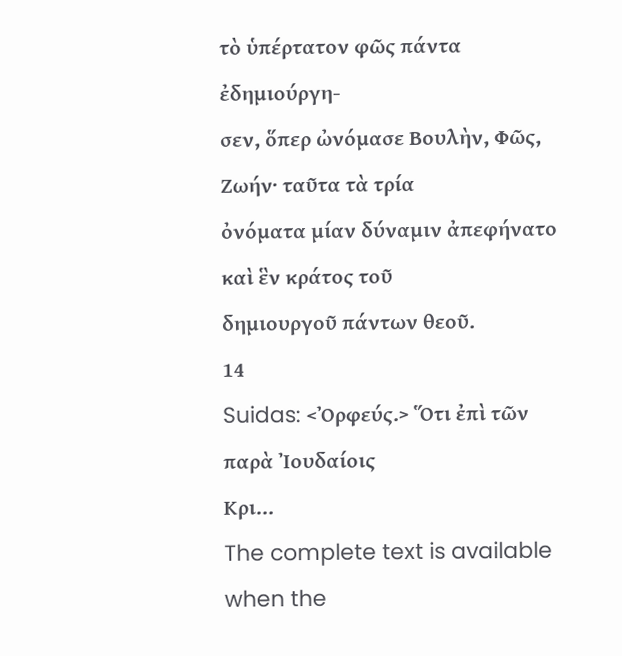τὸ ὑπέρτατον φῶς πάντα ἐδημιούργη-
σεν, ὅπερ ὠνόμασε Βουλὴν, Φῶς, Ζωήν· ταῦτα τὰ τρία
ὀνόματα μίαν δύναμιν ἀπεφήνατο καὶ ἓν κράτος τοῦ
δημιουργοῦ πάντων θεοῦ.
14
Suidas: <Ὀρφεύς.> Ὅτι ἐπὶ τῶν παρὰ Ἰουδαίοις
Κρι…
The complete text is available when the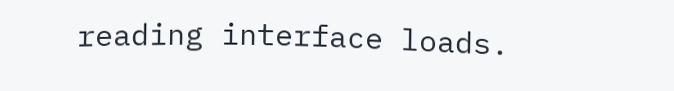reading interface loads.